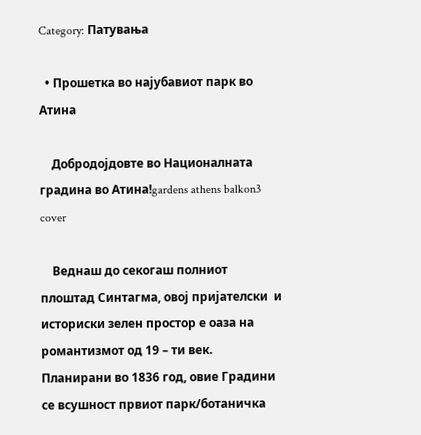Category: Патувања

  • Прошетка во најубавиот парк во Атина

    Добродојдовте во Националната градина во Атина!gardens athens balkon3 cover

    Веднаш до секогаш полниот плоштад Синтагма, овој пријателски  и историски зелен простор е оаза на романтизмот од 19 – ти век. Планирани во 1836 год, овие Градини се всушност првиот парк/ботаничка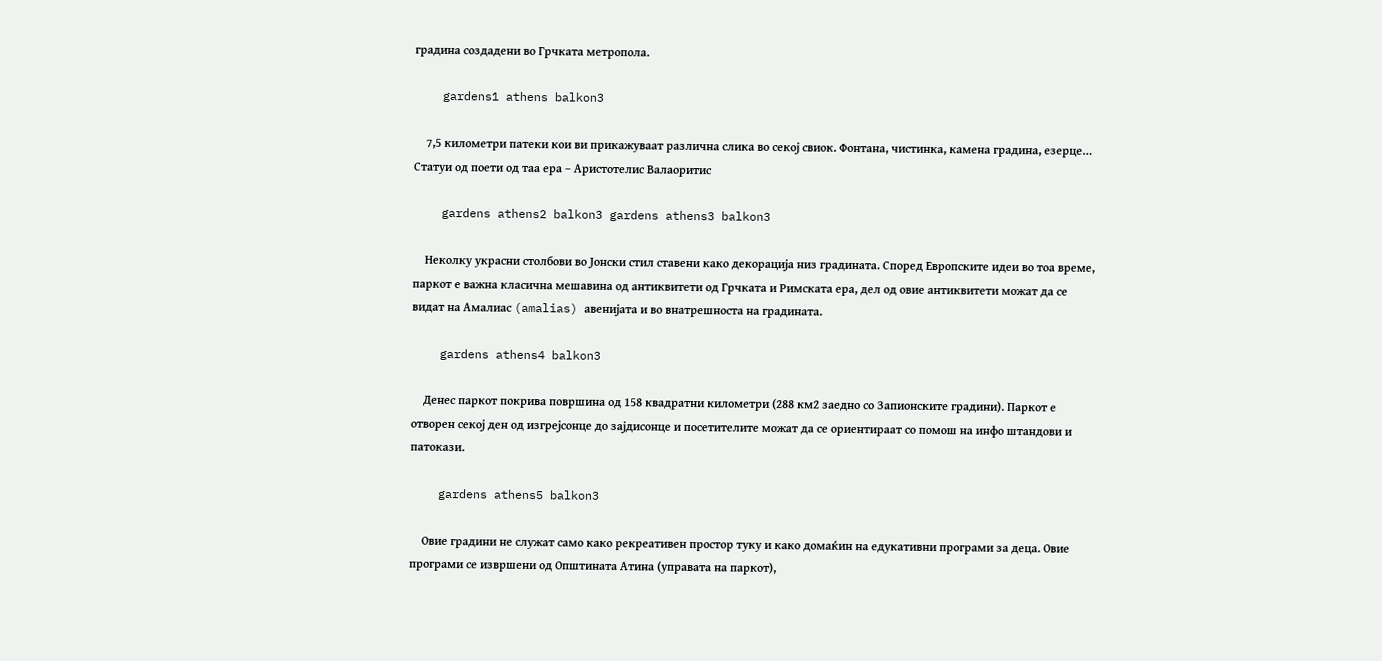градина создадени во Грчката метропола.

    gardens1 athens balkon3

    7,5 километри патеки кои ви прикажуваат различна слика во секој свиок. Фонтана, чистинка, камена градина, езерце… Статуи од поети од таа ера – Аристотелис Валаоритис

    gardens athens2 balkon3 gardens athens3 balkon3

    Неколку украсни столбови во Јонски стил ставени како декорација низ градината. Според Европските идеи во тоа време, паркот е важна класична мешавина од антиквитети од Грчката и Римската ера, дел од овие антиквитети можат да се видат на Амалиас (amalias) авенијата и во внатрешноста на градината.

    gardens athens4 balkon3

    Денес паркот покрива површина од 158 квадратни километри (288 км2 заедно со Запионските градини). Паркот е отворен секој ден од изгрејсонце до зајдисонце и посетителите можат да се ориентираат со помош на инфо штандови и патокази.

    gardens athens5 balkon3

    Овие градини не служат само како рекреативен простор туку и како домаќин на едукативни програми за деца. Овие програми се извршени од Општината Атина (управата на паркот),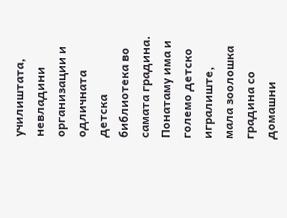училиштата, невладини организации и одличната детска библиотека во самата градина. Понатаму има и големо детско игралиште, мала зоолошка градина со домашни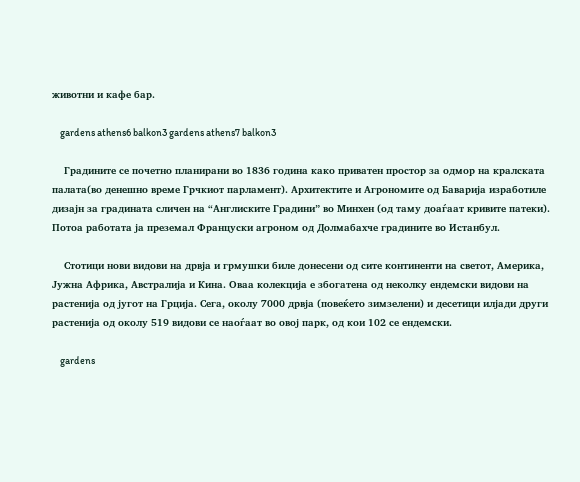животни и кафе бар.

    gardens athens6 balkon3 gardens athens7 balkon3

    Градините се почетно планирани во 1836 година како приватен простор за одмор на кралската палата(во денешно време Грчкиот парламент). Архитектите и Агрономите од Баварија изработиле дизајн за градината сличен на “Англиските Градини” во Минхен (од таму доаѓаат кривите патеки). Потоа работата ја преземал Француски агроном од Долмабахче градините во Истанбул.

    Стотици нови видови на дрвја и грмушки биле донесени од сите континенти на светот, Америка, Јужна Африка, Австралија и Кина. Оваа колекција е збогатена од неколку ендемски видови на растенија од југот на Грција. Сега, околу 7000 дрвја (повеќето зимзелени) и десетици илјади други растенија од околу 519 видови се наоѓаат во овој парк, од кои 102 се ендемски.

    gardens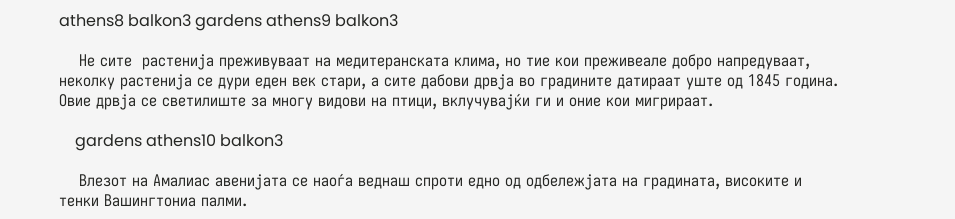athens8 balkon3 gardens athens9 balkon3

    Не сите  растенија преживуваат на медитеранската клима, но тие кои преживеале добро напредуваат, неколку растенија се дури еден век стари, а сите дабови дрвја во градините датираат уште од 1845 година. Овие дрвја се светилиште за многу видови на птици, вклучувајќи ги и оние кои мигрираат.

    gardens athens10 balkon3

    Влезот на Амалиас авенијата се наоѓа веднаш спроти едно од одбележјата на градината, високите и тенки Вашингтониа палми.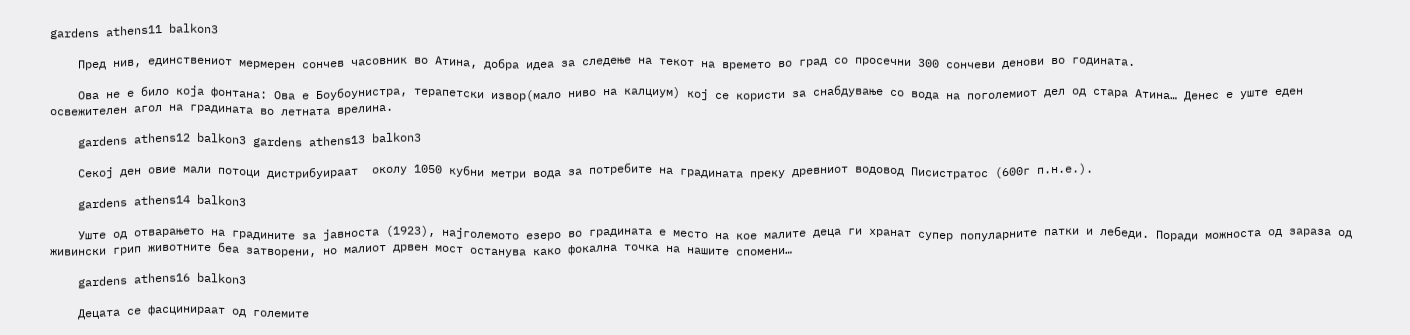gardens athens11 balkon3

    Пред нив, единствениот мермерен сончев часовник во Атина, добра идеа за следење на текот на времето во град со просечни 300 сончеви денови во годината.

    Ова не е било која фонтана: Ова е Боубоунистра, терапетски извор(мало ниво на калциум) кој се користи за снабдување со вода на поголемиот дел од стара Атина… Денес е уште еден освежителен агол на градината во летната врелина.

    gardens athens12 balkon3 gardens athens13 balkon3

    Секој ден овие мали потоци дистрибуираат  околу 1050 кубни метри вода за потребите на градината преку древниот водовод Писистратос (600г п.н.е.).

    gardens athens14 balkon3

    Уште од отварањето на градините за јавноста (1923), најголемото езеро во градината е место на кое малите деца ги хранат супер популарните патки и лебеди. Поради можноста од зараза од живински грип животните беа затворени, но малиот дрвен мост останува како фокална точка на нашите спомени…

    gardens athens16 balkon3

    Децата се фасцинираат од големите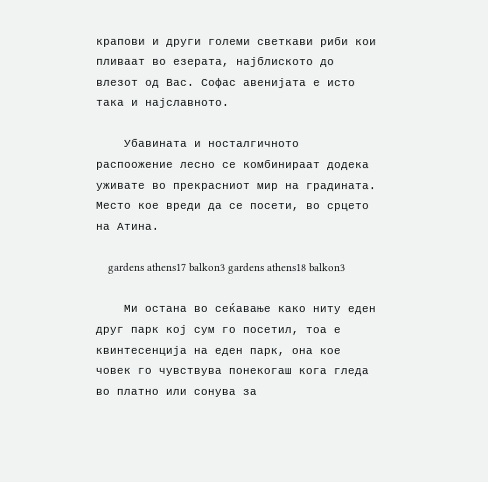крапови и други големи светкави риби кои пливаат во езерата, најблиското до влезот од Вас. Софас авенијата е исто така и најславното.

    Убавината и носталгичното распоожение лесно се комбинираат додека уживате во прекрасниот мир на градината. Место кое вреди да се посети, во срцето на Атина.

    gardens athens17 balkon3 gardens athens18 balkon3

    Ми остана во сеќавање како ниту еден друг парк кој сум го посетил, тоа е квинтесенција на еден парк, она кое човек го чувствува понекогаш кога гледа во платно или сонува за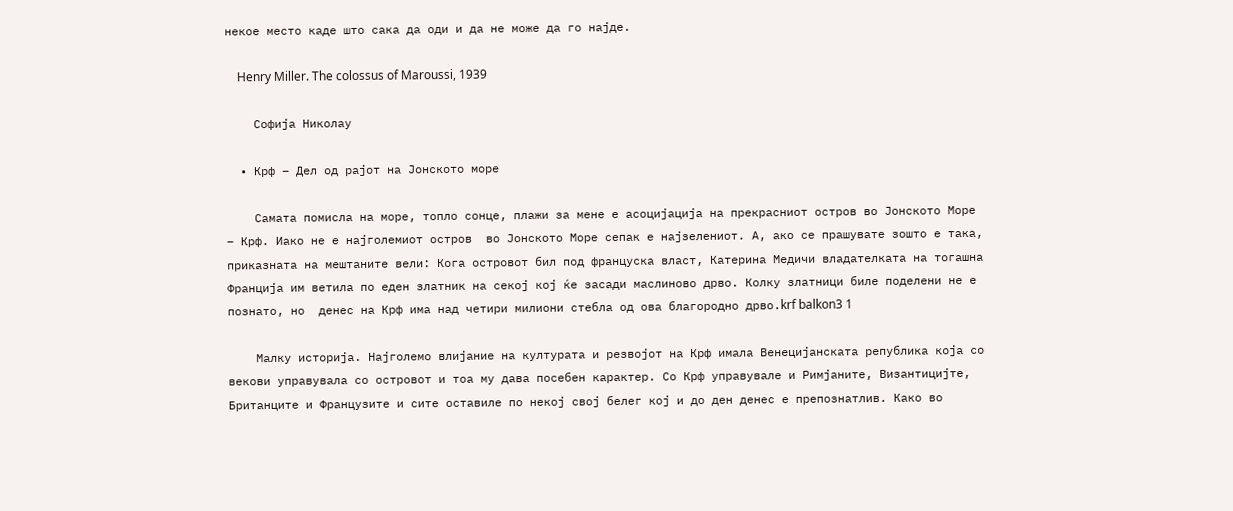некое место каде што сака да оди и да не може да го најде.

    Henry Miller. The colossus of Maroussi, 1939

    Софија Николау

  • Крф – Дел од рајот на Јонското море

    Самата помисла на море, топло сонце, плажи за мене е асоцијација на прекрасниот остров во Јонското Море – Крф. Иако не е најголемиот остров  во Jонското Море сепак е најзелениот. А, ако се прашувате зошто е така, приказната на мештаните вели: Кога островот бил под француска власт, Катерина Медичи владателката на тогашна Франција им ветила по еден златник на секој кој ќе засади маслиново дрво. Колку златници биле поделени не е познато, но  денес на Крф има над четири милиони стебла од ова благородно дрво.krf balkon3 1

    Малку историја. Најголемо влијание на културата и резвојот на Крф имала Венецијанската република која со векови управувала со островот и тоа му дава посебен карактер. Со Крф управувале и Римјаните, Византицијте,  Британците и Французите и сите оставиле по некој свој белег кој и до ден денес е препознатлив. Како во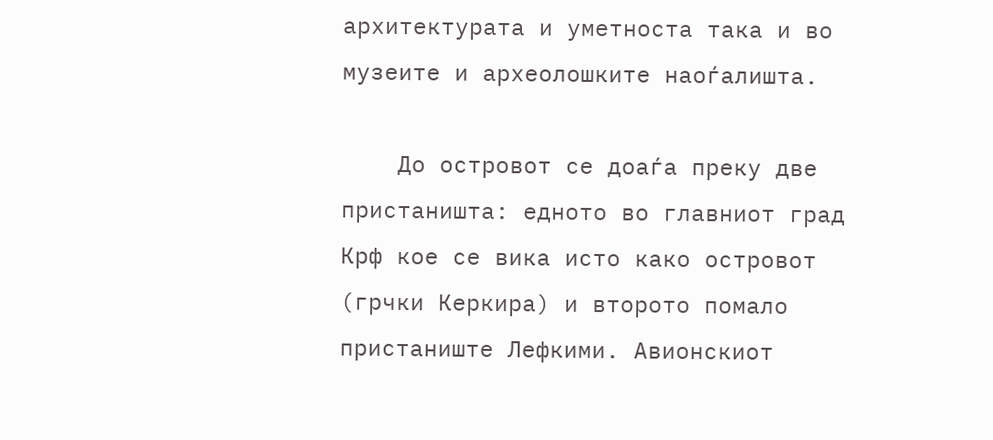архитектурата и уметноста така и во музеите и археолошките наоѓалишта.

    До островот се доаѓа преку две пристаништа: едното во главниот град Крф кое се вика исто како островот (грчки Керкира) и второто помало пристаниште Лефкими. Авионскиот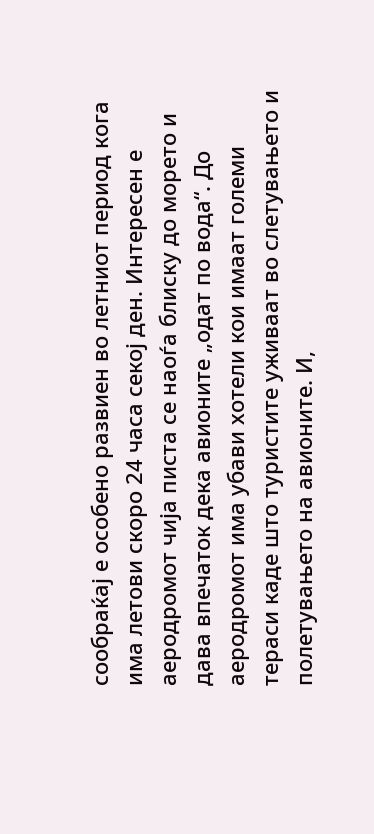сообраќај е особено развиен во летниот период кога има летови скоро 24 часа секој ден. Интересен е аеродромот чија писта се наоѓа блиску до морето и дава впечаток дека авионите „одат по вода“. До аеродромот има убави хотели кои имаат големи тераси каде што туристите уживаат во слетувањето и полетувањето на авионите. И,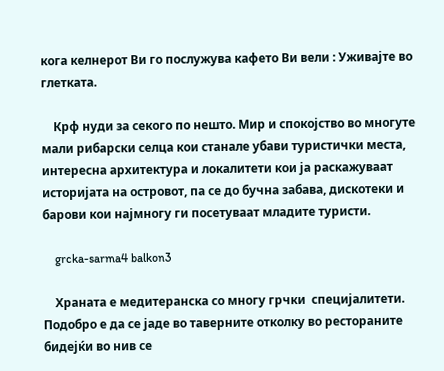кога келнерот Ви го послужува кафето Ви вели : Уживајте во глетката.

    Крф нуди за секого по нешто. Мир и спокојство во многуте мали рибарски селца кои станале убави туристички места, интересна архитектура и локалитети кои ја раскажуваат историјата на островот, па се до бучна забава, дискотеки и барови кои најмногу ги посетуваат младите туристи.

    grcka-sarma4 balkon3

    Храната е медитеранска со многу грчки  специјалитети.  Подобро е да се јаде во таверните отколку во рестораните бидејќи во нив се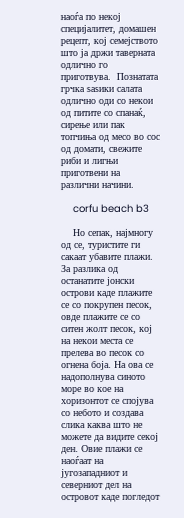наоѓа по некој специјалитет, домашен рецепт, кој семејството што ја држи таверната одлично го приготвува.  Познатата грчка ѕаѕики салата одлично оди со некои од питите со спанаќ, сирење или пак топчиња од месо во сос од домати, свежите риби и лигњи приготвени на различни начини.

    corfu beach b3

    Но сепак, најмногу од се, туристите ги сакаат убавите плажи. За разлика од останатите јонски острови каде плажите се со покрупен песок, овде плажите се со ситен жолт песок, кој на некои места се прелева во песок со огнена боја. На ова се надополнува синото море во кое на хоризонтот се спојува со небото и создава слика каква што не можете да видите секој ден. Овие плажи се наоѓаат на југозападниот и северниот дел на островот каде погледот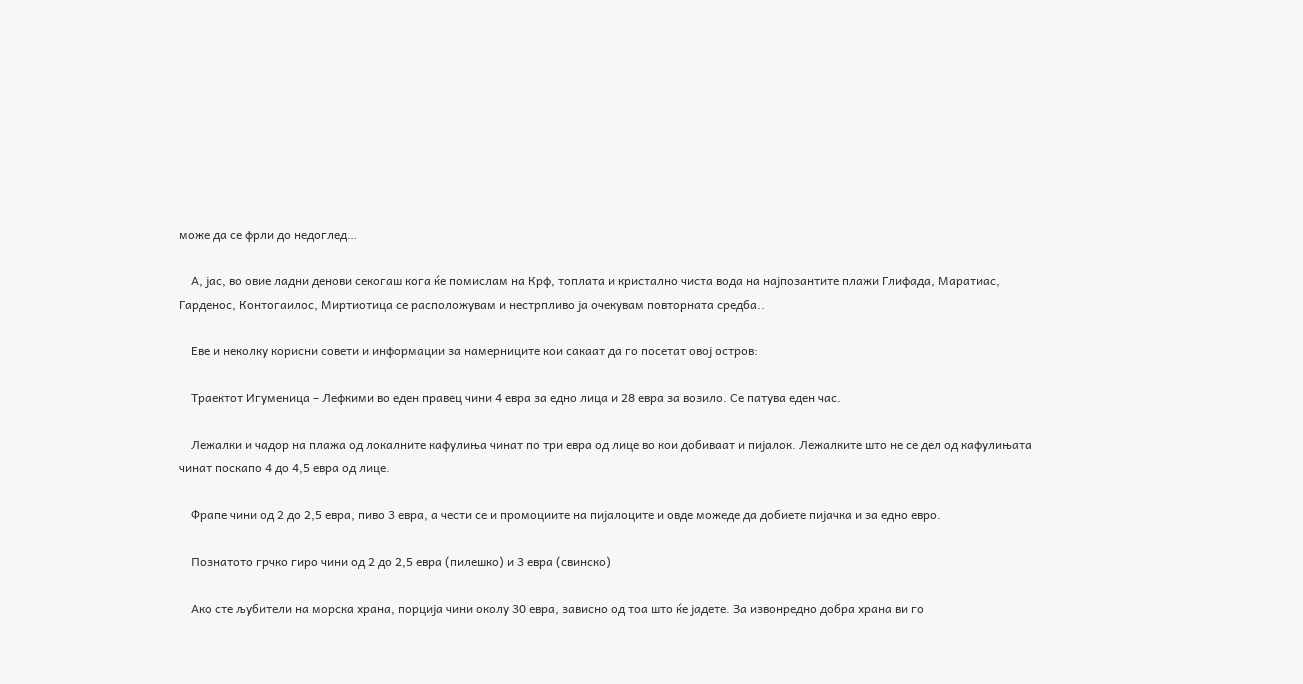може да се фрли до недоглед…

    А, јас, во овие ладни денови секогаш кога ќе помислам на Крф, топлата и кристално чиста вода на најпозантите плажи Глифада, Маратиас, Гарденос, Контогаилос, Миртиотица се расположувам и нестрпливо ја очекувам повторната средба..

    Еве и неколку корисни совети и информации за намерниците кои сакаат да го посетат овој остров:

    Траектот Игуменица – Лефкими во еден правец чини 4 евра за едно лица и 28 евра за возило. Се патува еден час.

    Лежалки и чадор на плажа од локалните кафулиња чинат по три евра од лице во кои добиваат и пијалок. Лежалките што не се дел од кафулињата чинат поскапо 4 до 4,5 евра од лице.

    Фрапе чини од 2 до 2,5 евра, пиво 3 евра, а чести се и промоциите на пијалоците и овде можеде да добиете пијачка и за едно евро.

    Познатото грчко гиро чини од 2 до 2,5 евра (пилешко) и 3 евра (свинско)

    Ако сте љубители на морска храна, порција чини околу 30 евра, зависно од тоа што ќе јадете. За извонредно добра храна ви го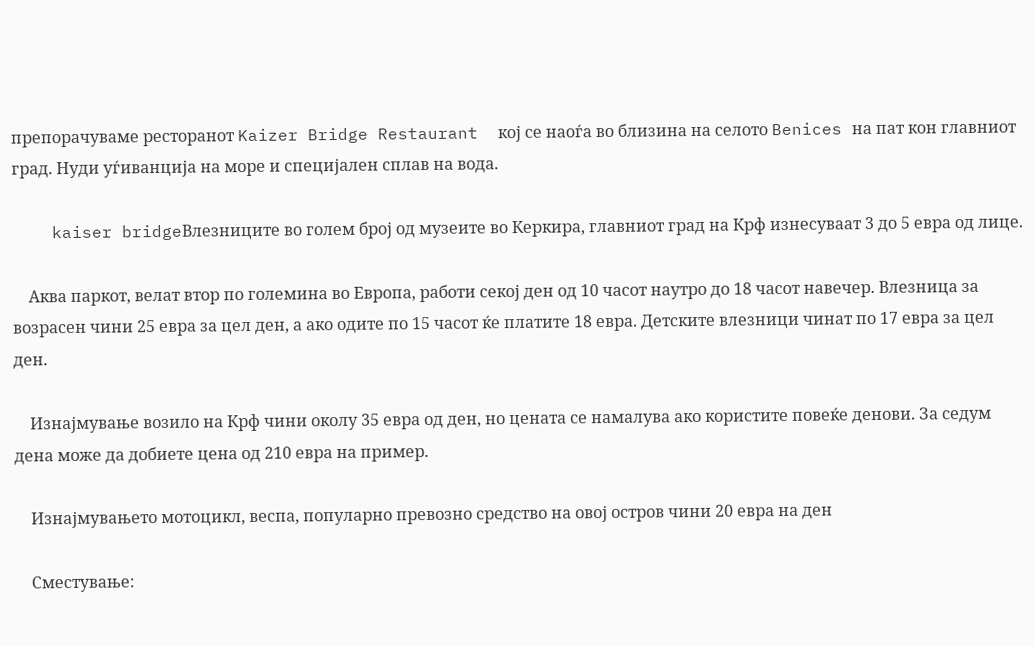препорачуваме ресторанот Kaizer Bridge Restaurant  кој се наоѓа во близина на селото Benices на пат кон главниот град. Нуди уѓиванција на море и специјален сплав на вода.

    kaiser bridgeВлезниците во голем број од музеите во Керкира, главниот град на Крф изнесуваат 3 до 5 евра од лице.

    Аква паркот, велат втор по големина во Европа, работи секој ден од 10 часот наутро до 18 часот навечер. Влезница за возрасен чини 25 евра за цел ден, а ако одите по 15 часот ќе платите 18 евра. Детските влезници чинат по 17 евра за цел ден.

    Изнајмување возило на Крф чини околу 35 евра од ден, но цената се намалува ако користите повеќе денови. За седум дена може да добиете цена од 210 евра на пример.

    Изнајмувањето мотоцикл, веспа, популарно превозно средство нa овој остров чини 20 евра на ден

    Сместување: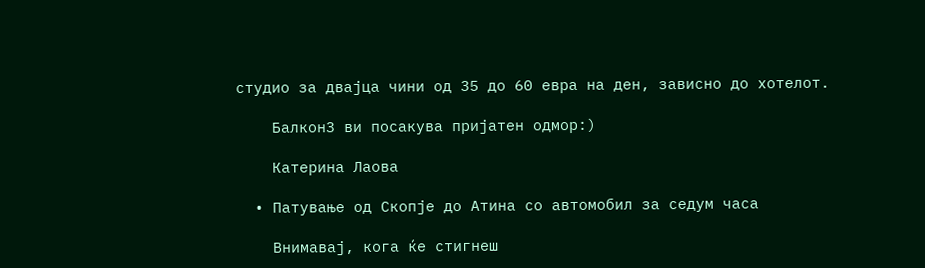студио за двајца чини од 35 до 60 евра на ден, зависно до хотелот.

    Балкон3 ви посакува пријатен одмор:)

    Катерина Лаова

  • Патување од Скопје до Атина со автомобил за седум часа

    Внимавај, кога ќе стигнеш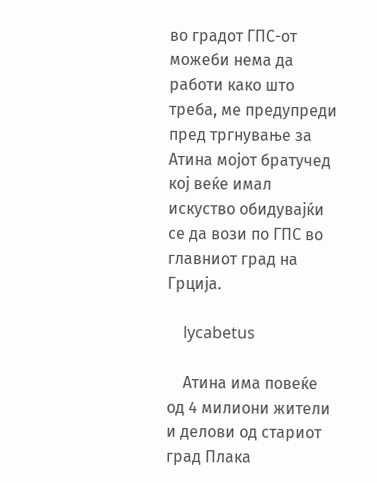во градот ГПС-от можеби нема да работи како што треба, ме предупреди пред тргнување за Атина мојот братучед кој веќе имал искуство обидувајќи се да вози по ГПС во главниот град на Грција.

    lycabetus

    Атина има повеќе од 4 милиони жители и делови од стариот град Плака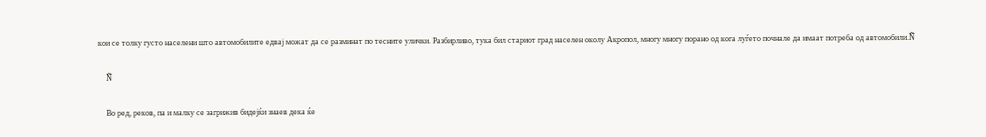кои се толку густо населени што автомобилите едвај можат да се разминат по тесните улички. Разбирливо, тука бил стариот град населен околу Акропол, многу многу порано од кога луѓето почнале да имаат потреба од автомобили.Ñ

    Ñ

    Во ред, реков, па и малку се загрижив бидејќи знаев дека ќе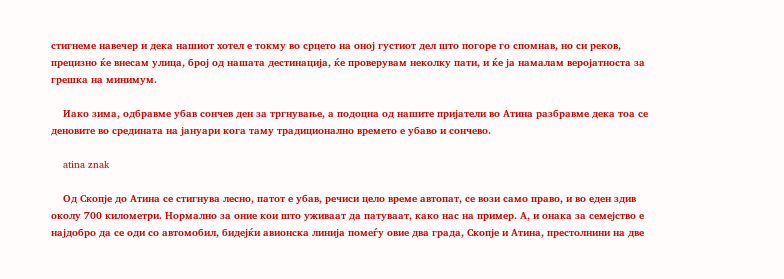стигнеме навечер и дека нашиот хотел е токму во срцето на оној густиот дел што погоре го спомнав, но си реков, прецизно ќе внесам улица, број од нашата дестинација, ќе проверувам неколку пати, и ќе ја намалам веројатноста за грешка на минимум.

    Иако зима, одбравме убав сончев ден за тргнување, а подоцна од нашите пријатели во Атина разбравме дека тоа се деновите во средината на јануари кога таму традиционално времето е убаво и сончево.

    atina znak

    Од Скопје до Атина се стигнува лесно, патот е убав, речиси цело време автопат, се вози само право, и во еден здив околу 700 километри. Нормално за оние кои што уживаат да патуваат, како нас на пример. А, и онака за семејство е најдобро да се оди со автомобил, бидејќи авионска линија помеѓу овие два града, Скопје и Атина, престолнини на две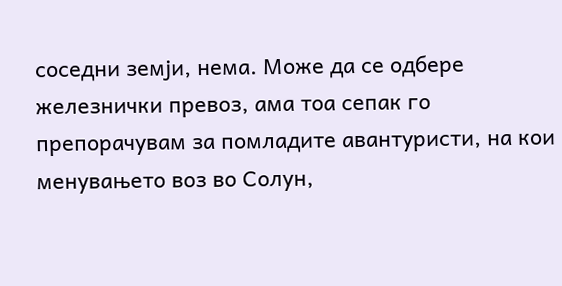соседни земји, нема. Може да се одбере железнички превоз, ама тоа сепак го препорачувам за помладите авантуристи, на кои менувањето воз во Солун,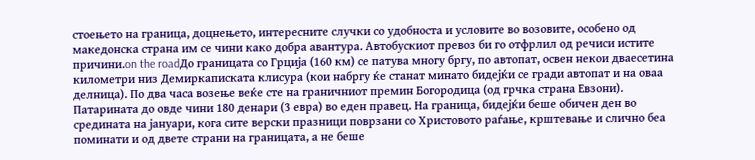стоењето на граница, доцнењето, интересните случки со удобноста и условите во возовите, особено од македонска страна им се чини како добра авантура. Автобускиот превоз би го отфрлил од речиси истите причини.on the roadДо границата со Грција (160 км) се патува многу бргу, по автопат, освен некои дваесетина километри низ Демиркаписката клисура (кои набргу ќе станат минато бидејќи се гради автопат и на оваа делница). По два часа возење веќе сте на граничниот премин Богородица (од грчка страна Евзони). Патарината до овде чини 180 денари (3 евра) во еден правец. На граница, бидејќи беше обичен ден во средината на јануари, кога сите верски празници поврзани со Христовото раѓање, крштевање и слично беа поминати и од двете страни на границата, а не беше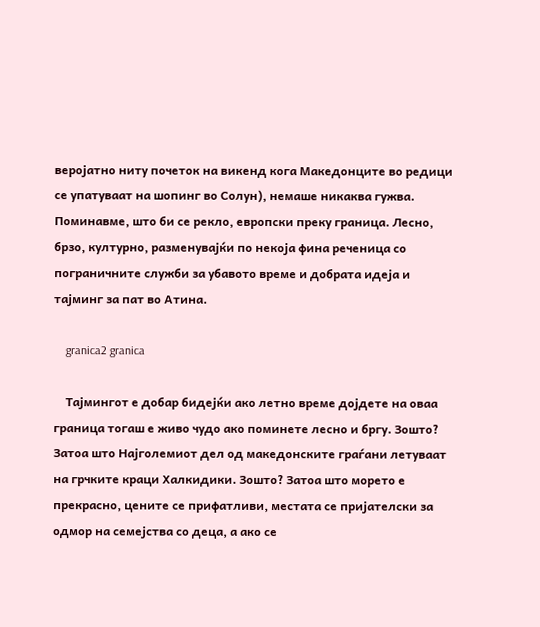веројатно ниту почеток на викенд кога Македонците во редици се упатуваат на шопинг во Солун), немаше никаква гужва. Поминавме, што би се рекло, европски преку граница. Лесно, брзо, културно, разменувајќи по некоја фина реченица со пограничните служби за убавото време и добрата идеја и тајминг за пат во Атина.

    granica2 granica

    Тајмингот е добар бидејќи ако летно време дојдете на оваа граница тогаш е живо чудо ако поминете лесно и бргу. Зошто? Затоа што Најголемиот дел од македонските граѓани летуваат на грчките краци Халкидики. Зошто? Затоа што морето е прекрасно, цените се прифатливи, местата се пријателски за одмор на семејства со деца, а ако се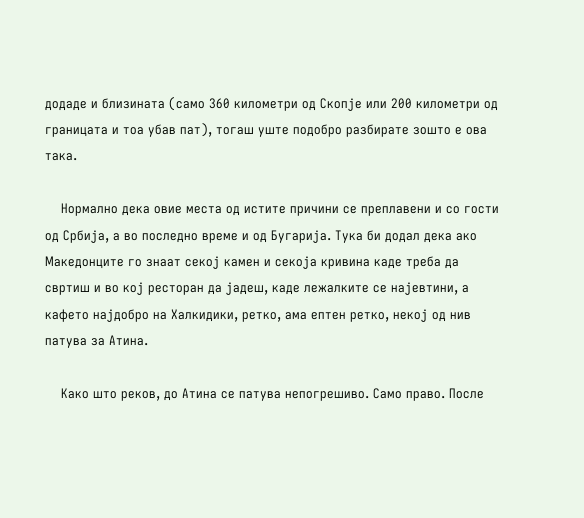додаде и близината (само 360 километри од Скопје или 200 километри од границата и тоа убав пат), тогаш уште подобро разбирате зошто е ова така.

    Нормално дека овие места од истите причини се преплавени и со гости од Србија, а во последно време и од Бугарија. Тука би додал дека ако Македонците го знаат секој камен и секоја кривина каде треба да свртиш и во кој ресторан да јадеш, каде лежалките се најевтини, а кафето најдобро на Халкидики, ретко, ама ептен ретко, некој од нив патува за Атина.

    Како што реков, до Атина се патува непогрешиво. Само право. После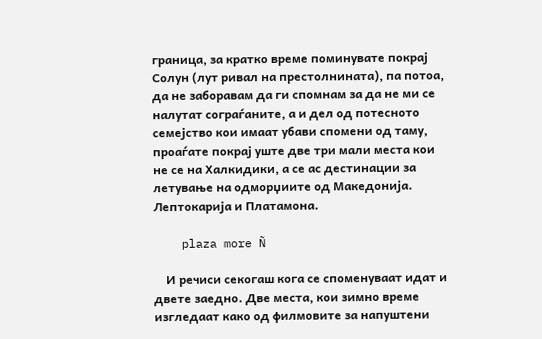граница, за кратко време поминувате покрај Солун (лут ривал на престолнината), па потоа, да не заборавам да ги спомнам за да не ми се налутат сограѓаните, а и дел од потесното семејство кои имаат убави спомени од таму, проаѓате покрај уште две три мали места кои не се на Халкидики, а се ас дестинации за летување на одморџиите од Македонија. Лептокарија и Платамона.

    plaza more Ñ

    И речиси секогаш кога се споменуваат идат и двете заедно. Две места, кои зимно време изгледаат како од филмовите за напуштени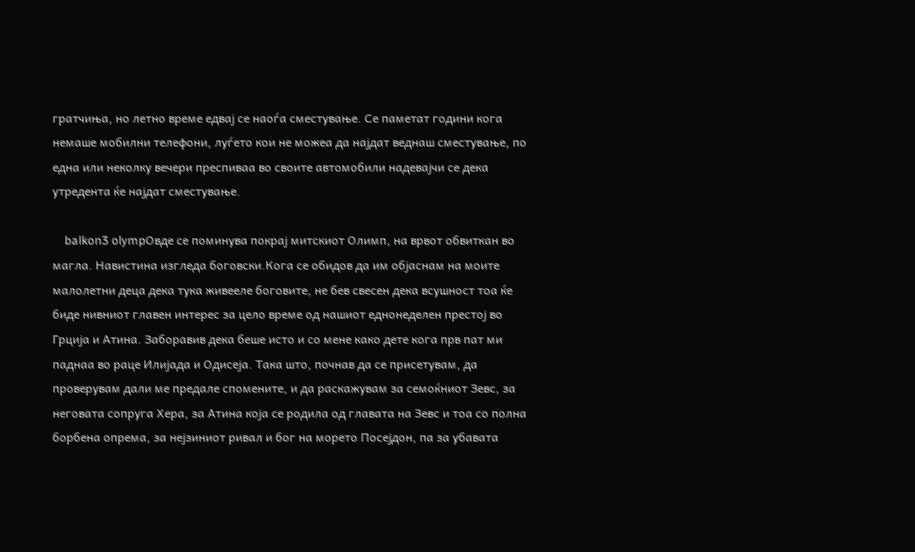гратчиња, но летно време едвај се наоѓа сместување. Се паметат години кога немаше мобилни телефони, луѓето кои не можеа да најдат веднаш сместување, по една или неколку вечери преспиваа во своите автомобили надевајчи се дека утредента ќе најдат сместување.

    balkon3 olympОвде се поминува покрај митскиот Олимп, на врвот обвиткан во магла. Навистина изгледа боговски.Кога се обидов да им објаснам на моите малолетни деца дека тука живееле боговите, не бев свесен дека всушност тоа ќе биде нивниот главен интерес за цело време од нашиот еднонеделен престој во Грција и Атина. Заборавив дека беше исто и со мене како дете кога прв пат ми паднаа во раце Илијада и Одисеја. Така што, почнав да се присетувам, да проверувам дали ме предале спомените, и да раскажувам за семоќниот Зевс, за неговата сопруга Хера, за Атина која се родила од главата на Зевс и тоа со полна борбена опрема, за нејзиниот ривал и бог на морето Посејдон, па за убавата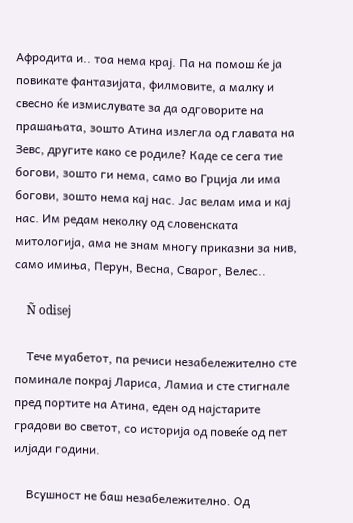Афродита и.. тоа нема крај. Па на помош ќе ја повикатe фантазијата, филмовите, а малку и свесно ќе измислувате за да одговорите на прашањата, зошто Атина излегла од главата на Зевс, другите како се родиле? Каде се сега тие богови, зошто ги нема, само во Грција ли има богови, зошто нема кај нас. Јас велам има и кај нас. Им редам неколку од словенската митологија, ама не знам многу приказни за нив, само имиња, Перун, Весна, Сварог, Велес..

    Ñ odisej

    Тече муабетот, па речиси незабележително сте поминале покрај Лариса, Ламиа и сте стигнале пред портите на Атина, еден од најстарите градови во светот, со историја од повеќе од пет илјади години.

    Всушност не баш незабележително. Од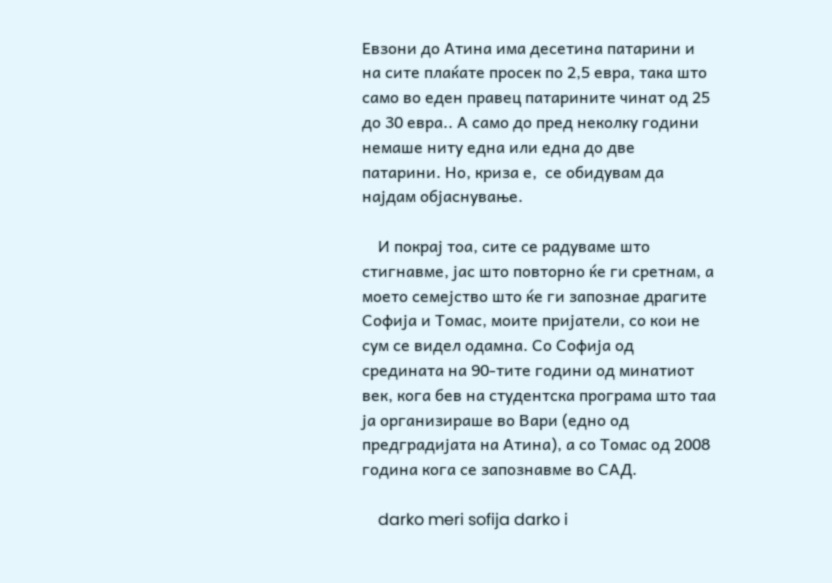Евзони до Атина има десетина патарини и на сите плаќате просек по 2,5 евра, така што само во еден правец патарините чинат од 25 до 30 евра.. А само до пред неколку години немаше ниту една или една до две патарини. Но, криза е,  се обидувам да најдам објаснување.

    И покрај тоа, сите се радуваме што стигнавме, јас што повторно ќе ги сретнам, а моето семејство што ќе ги запознае драгите Софија и Томас, моите пријатели, со кои не сум се видел одамна. Со Софија од средината на 90-тите години од минатиот век, кога бев на студентска програма што таа ја организираше во Вари (едно од предградијата на Атина), а со Томас од 2008 година кога се запознавме во САД.

    darko meri sofija darko i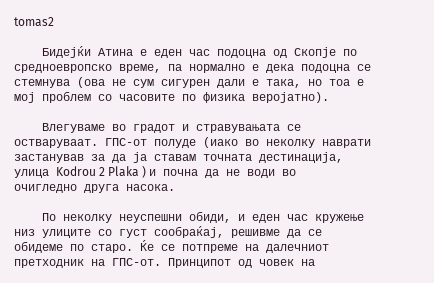tomas2

    Бидејќи Атина е еден час подоцна од Скопје по средноевропско време, па нормално е дека подоцна се стемнува (ова не сум сигурен дали е така, но тоа е мој проблем со часовите по физика веројатно).

    Влегуваме во градот и стравувањата се остваруваат. ГПС-от полуде (иако во неколку наврати застанував за да ја ставам точната дестинација, улица Kodrou 2 Plaka ) и почна да не води во очигледно друга насока.

    По неколку неуспешни обиди, и еден час кружење низ улиците со густ сообраќај, решивме да се обидеме по старо. Ќе се потпреме на далечниот претходник на ГПС-от. Принципот од човек на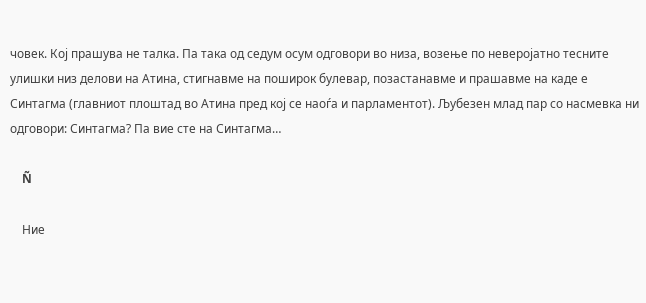човек. Кој прашува не талка. Па така од седум осум одговори во низа, возење по неверојатно тесните улишки низ делови на Атина, стигнавме на поширок булевар, позастанавме и прашавме на каде е Синтагма (главниот плоштад во Атина пред кој се наоѓа и парламентот). Љубезен млад пар со насмевка ни одговори: Синтагма? Па вие сте на Синтагма…

    Ñ

    Ние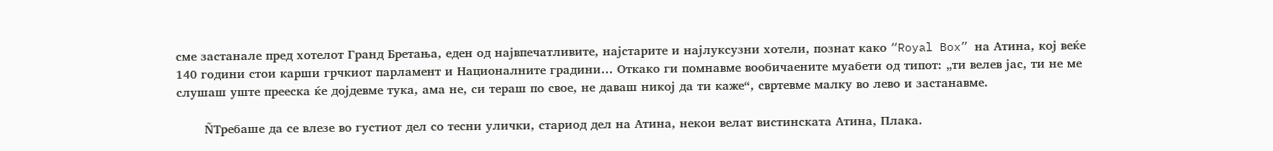сме застанале пред хотелот Гранд Бретања, еден од највпечатливите, најстарите и најлуксузни хотели, познат како “Royal Box” на Атина, кој веќе 140 години стои карши грчкиот парламент и Националните градини… Откако ги помнавме вообичаените муабети од типот: „ти велев јас, ти не ме слушаш уште прееска ќе дојдевме тука, ама не, си тераш по свое, не даваш никој да ти каже“, свртевме малку во лево и застанавме.

    ÑТребаше да се влезе во густиот дел со тесни улички, стариод дел на Атина, некои велат вистинската Атина, Плака.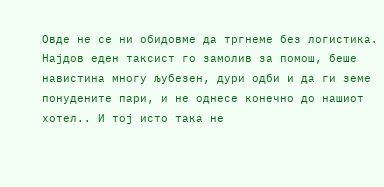Овде не се ни обидовме да тргнеме без логистика. Најдов еден таксист го замолив за помош, беше навистина многу љубезен, дури одби и да ги земе понудените пари, и не однесе конечно до нашиот хотел.. И тој исто така не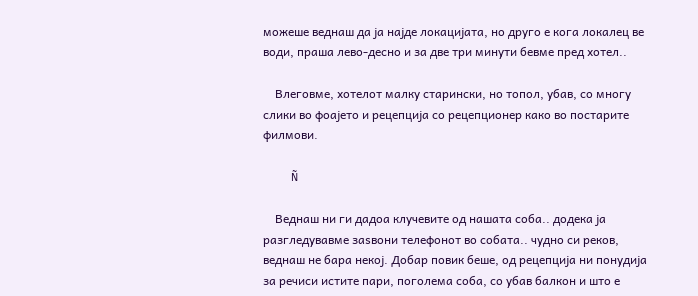можеше веднаш да ја најде локацијата, но друго е кога локалец ве води, праша лево-десно и за две три минути бевме пред хотел..

    Влеговме, хотелот малку старински, но топол, убав, со многу слики во фоајето и рецепција со рецепционер како во постарите филмови.

    Ñ

    Веднаш ни ги дадоа клучевите од нашата соба.. додека ја разгледувавме заѕвони телефонот во собата.. чудно си реков, веднаш не бара некој. Добар повик беше, од рецепција ни понудија за речиси истите пари, поголема соба, со убав балкон и што е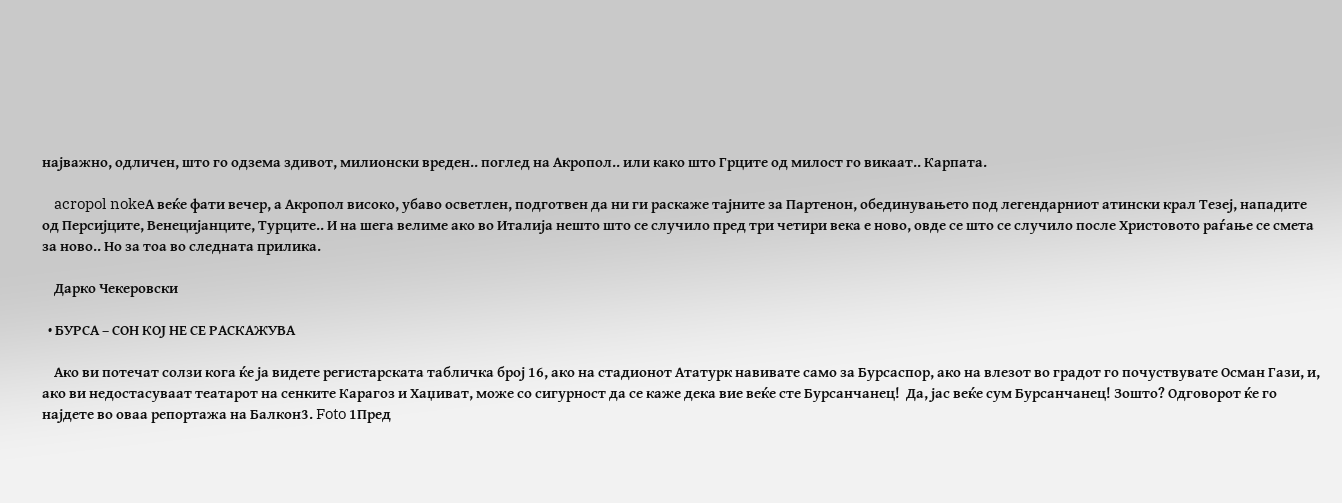најважно, одличен, што го одзема здивот, милионски вреден.. поглед на Акропол.. или како што Грците од милост го викаат.. Карпата.

    acropol nokeА веќе фати вечер, а Акропол високо, убаво осветлен, подготвен да ни ги раскаже тајните за Партенон, обединувањето под легендарниот атински крал Тезеј, нападите од Персијците, Венецијанците, Турците.. И на шега велиме ако во Италија нешто што се случило пред три четири века е ново, овде се што се случило после Христовото раѓање се смета за ново.. Но за тоа во следната прилика.

    Дарко Чекеровски

  • БУРСА – СОН КОЈ НЕ СЕ РАСКАЖУВА

    Ако ви потечат солзи кога ќе ја видете регистарската табличка број 16, ако на стадионот Ататурк навивате само за Бурсаспор, ако на влезот во градот го почуствувате Осман Гази, и, ако ви недостасуваат театарот на сенките Карагоз и Хаџиват, може со сигурност да се каже дека вие веќе сте Бурсанчанец!  Да, јас веќе сум Бурсанчанец! Зошто? Одговорот ќе го најдете во оваа репортажа на Балкон3. Foto 1Пред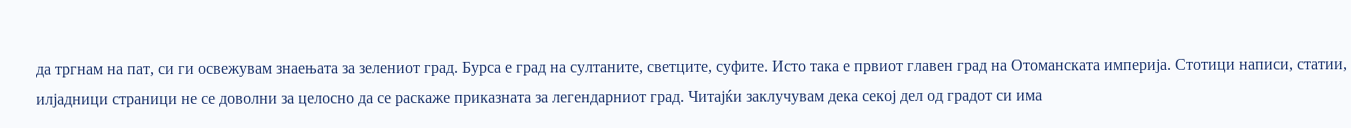да тргнам на пат, си ги освежувам знаењата за зелениот град. Бурса е град на султаните, светците, суфите. Исто така е првиот главен град на Отоманската империја. Стотици написи, статии, илјадници страници не се доволни за целосно да се раскаже приказната за легендарниот град. Читајќи заклучувам дека секој дел од градот си има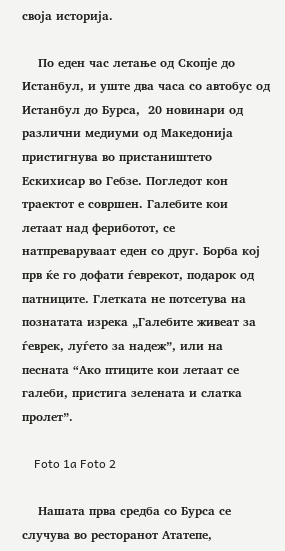своја историја.

    По еден час летање од Скопје до Истанбул, и уште два часа со автобус од Истанбул до Бурса,  20 новинари од различни медиуми од Македонија пристигнува во пристаништето Ескихисар во Гебзе. Погледот кон траектот е совршен. Галебите кои летаат над фериботот, се натпреваруваат еден со друг. Борба кој прв ќе го дофати ѓеврекот, подарок од патниците. Глетката не потсетува на познатата изрека „Галебите живеат за ѓеврек, луѓето за надеж”, или на песната “Ако птиците кои летаат се галеби, пристига зелената и слатка пролет”.

    Foto 1a Foto 2

    Нашата прва средба со Бурса се случува во ресторанот Ататепе,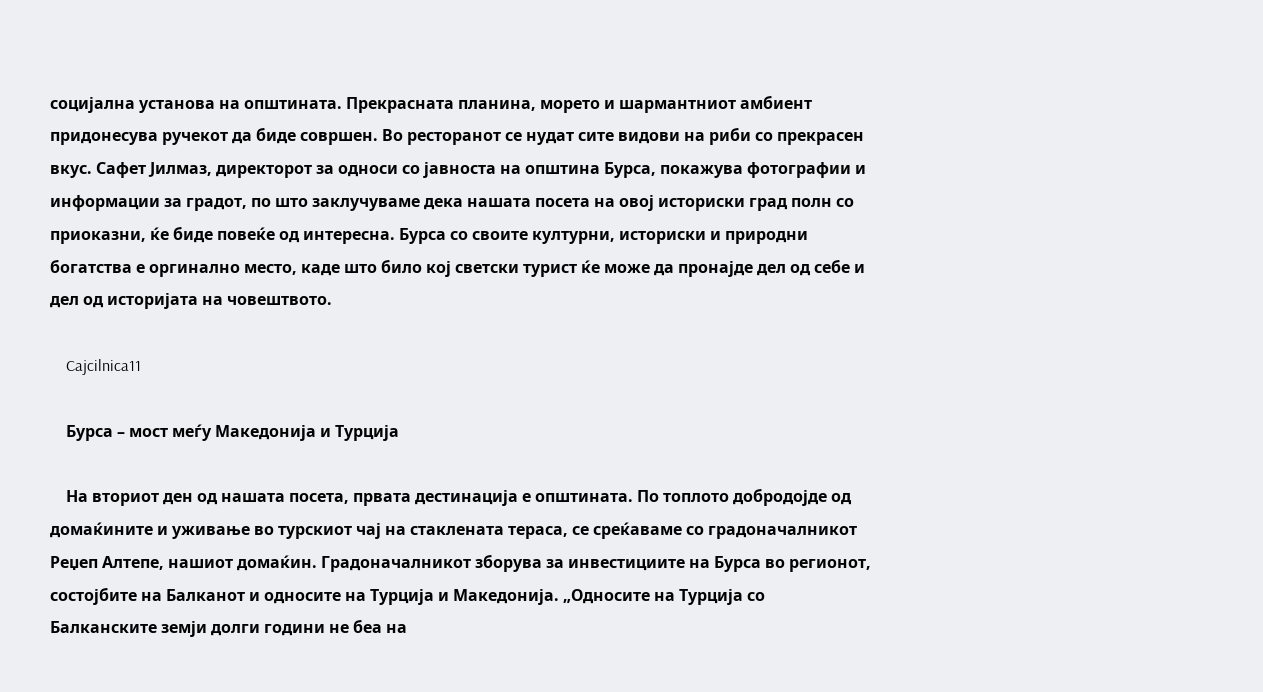социјална установа на општината. Прекрасната планина, морето и шармантниот амбиент придонесува ручекот да биде совршен. Во ресторанот се нудат сите видови на риби со прекрасен вкус. Сафет Јилмаз, директорот за односи со јавноста на општина Бурса, покажува фотографии и информации за градот, по што заклучуваме дека нашата посета на овој историски град полн со приоказни, ќе биде повеќе од интересна. Бурса со своите културни, историски и природни богатства е оргинално место, каде што било кој светски турист ќе може да пронајде дел од себе и дел од историјата на човештвото.

    Cajcilnica11

    Бурса – мост меѓу Македонија и Турција

    На вториот ден од нашата посета, првата дестинација е општината. По топлото добродојде од домаќините и уживање во турскиот чај на стаклената тераса, се среќаваме со градоначалникот Реџеп Алтепе, нашиот домаќин. Градоначалникот зборува за инвестициите на Бурса во регионот, состојбите на Балканот и односите на Турција и Македонија. „Односите на Турција со Балканските земји долги години не беа на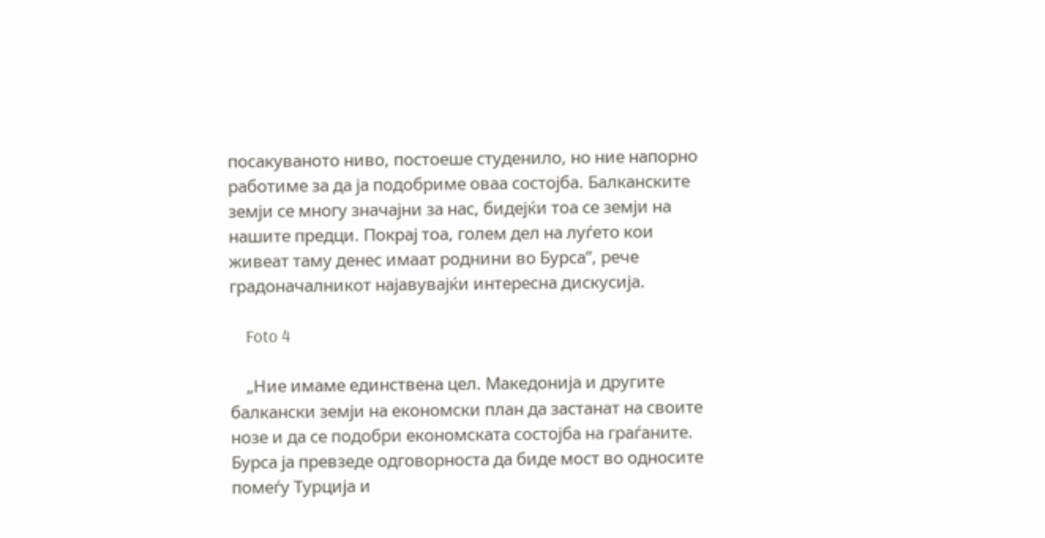посакуваното ниво, постоеше студенило, но ние напорно работиме за да ја подобриме оваа состојба. Балканските земји се многу значајни за нас, бидејќи тоа се земји на нашите предци. Покрај тоа, голем дел на луѓето кои живеат таму денес имаат роднини во Бурса”, рече градоначалникот најавувајќи интересна дискусија.

    Foto 4

    „Ние имаме единствена цел. Македонија и другите балкански земји на економски план да застанат на своите нозе и да се подобри економската состојба на граѓаните. Бурса ја превзеде одговорноста да биде мост во односите помеѓу Турција и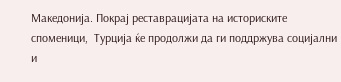Македонија. Покрај реставрацијата на историските споменици,  Турција ќе продолжи да ги поддржува социјални и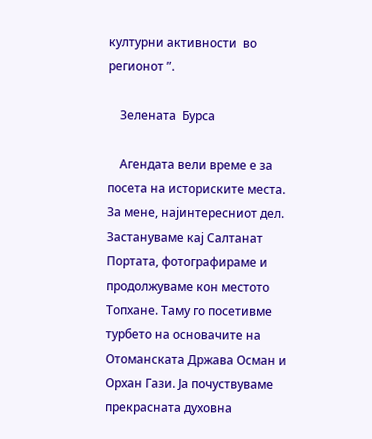културни активности  во регионот ”.

    Зелената  Бурса

    Агендата вели време е за посета на историските места. За мене, најинтересниот дел. Застануваме кај Салтанат Портата, фотографираме и продолжуваме кон местото Топхане. Таму го посетивме турбето на основачите на Отоманската Држава Осман и Орхан Гази. Ја почуствуваме прекрасната духовна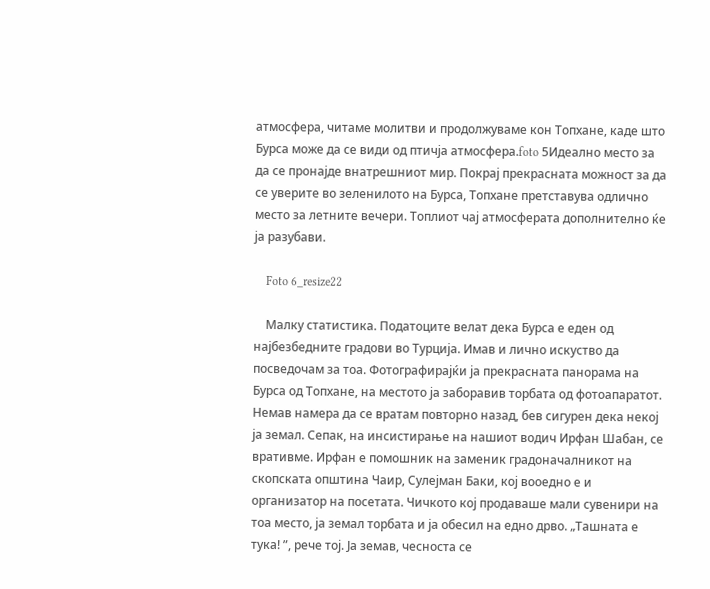атмосфера, читаме молитви и продолжуваме кон Топхане, каде што Бурса може да се види од птичја атмосфера.foto 5Идеално место за да се пронајде внатрешниот мир. Покрај прекрасната можност за да се уверите во зеленилото на Бурса, Топхане претставува одлично место за летните вечери. Топлиот чај атмосферата дополнително ќе ја разубави.

    Foto 6_resize22

    Малку статистика. Податоците велат дека Бурса е еден од најбезбедните градови во Турција. Имав и лично искуство да посведочам за тоа. Фотографирајќи ја прекрасната панорама на Бурса од Топхане, на местото ја заборавив торбата од фотоапаратот. Немав намера да се вратам повторно назад, бев сигурен дека некој ја земал. Сепак, на инсистирање на нашиот водич Ирфан Шабан, се вративме. Ирфан е помошник на заменик градоначалникот на скопската општина Чаир, Сулејман Баки, кој вооедно е и организатор на посетата. Чичкото кој продаваше мали сувенири на тоа место, ја земал торбата и ја обесил на едно дрво. „Ташната е тука! ”, рече тој. Ја земав, чесноста се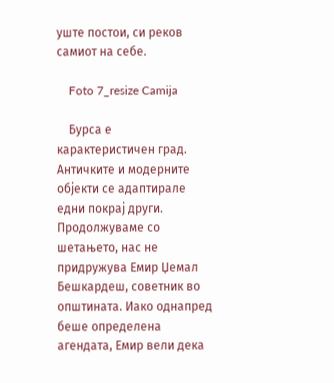уште постои, си реков самиот на себе.

    Foto 7_resize Camija

    Бурса е карактеристичен град. Античките и модерните објекти се адаптирале едни покрај други. Продолжуваме со шетањето, нас не придружува Емир Џемал Бешкардеш, советник во општината. Иако однапред беше определена агендата, Емир вели дека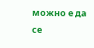можно е да се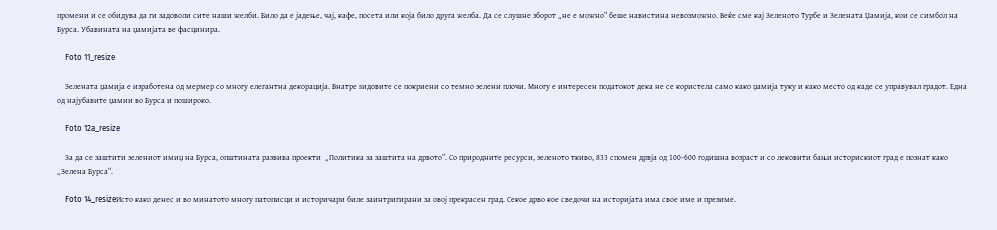промени и се обидува да ги задоволи сите наши желби. Било да е јадење, чај, кафе, посета или која било друга желба. Да се слушне зборот „не е можно“ беше навистина невозможно. Веќе сме кај Зеленото Турбе и Зелената Џамија, кои се симбол на Бурса. Убавината на џамијата ве фасцинира.

    Foto 11_resize

    Зелената џамија е изработена од мермер со многу елегантна декорација. Внатре ѕидовите се покриени со темно зелени плочи. Многу е интересен податокот дека не се користела само како џамија туку и како место од каде се управувал градот. Една од најубавите џамии во Бурса и пошироко.

    Foto 12a_resize

    За да се заштити зелениот имиџ на Бурса, општината развива проекти  „Политика за заштита на дрвото“. Со природните ресурси, зеленото ткиво, 833 спомен дрвја од 100-600 годишна возраст и со лековити бањи историскиот град е познат како „Зелена Бурса“.

    Foto 14_resizeИсто како денес и во минатото многу патописци и историчари биле заинтригирани за овој прекрасен град. Секое дрво кое сведочи на историјата има свое име и презиме.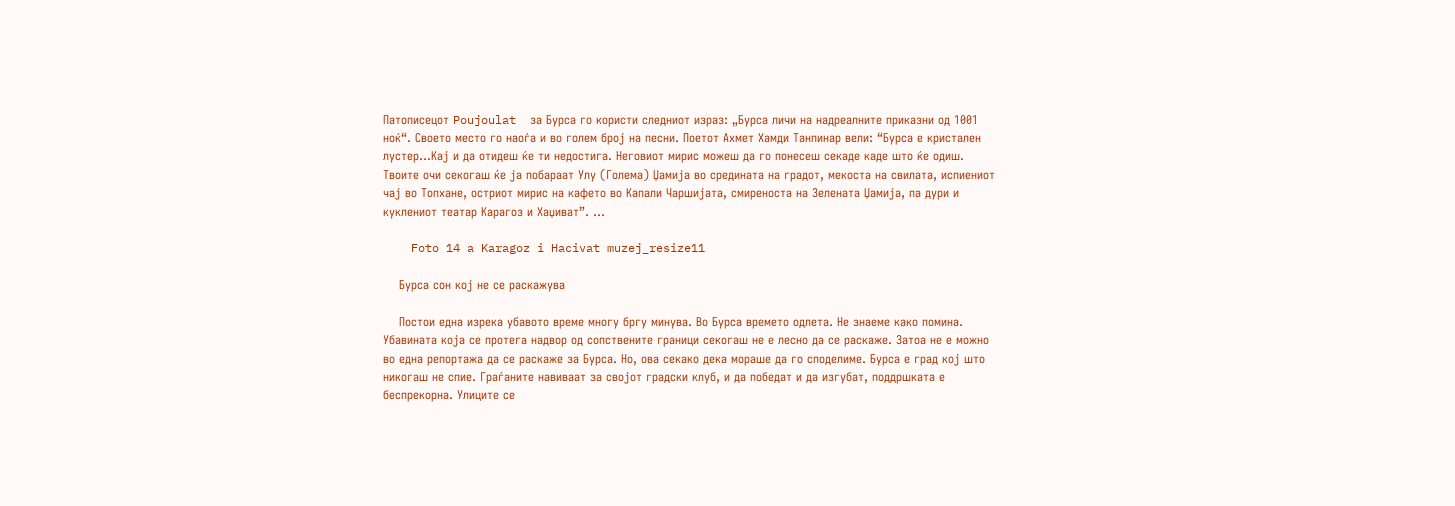Патописецот Poujoulat  за Бурса го користи следниот израз: „Бурса личи на надреалните приказни од 1001 ноќ“. Своето место го наоѓа и во голем број на песни. Поетот Ахмет Хамди Танпинар вели: “Бурса е кристален лустер…Кај и да отидеш ќе ти недостига. Неговиот мирис можеш да го понесеш секаде каде што ќе одиш. Твоите очи секогаш ќе ја побараат Улу (Голема) Џамија во средината на градот, мекоста на свилата, испиениот чај во Топхане, остриот мирис на кафето во Капали Чаршијата, смиреноста на Зелената Џамија, па дури и куклениот театар Карагоз и Хаџиват”. …

    Foto 14 a Karagoz i Hacivat muzej_resize11

    Бурса сон кој не се раскажува

    Постои една изрека убавото време многу бргу минува. Во Бурса времето одлета. Не знаеме како помина. Убавината која се протега надвор од сопствените граници секогаш не е лесно да се раскаже. Затоа не е можно во една репортажа да се раскаже за Бурса. Но, ова секако дека мораше да го споделиме. Бурса е град кој што никогаш не спие. Граѓаните навиваат за својот градски клуб, и да победат и да изгубат, поддршката е беспрекорна. Улиците се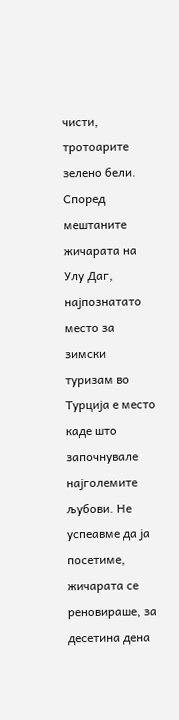чисти, тротоарите зелено бели. Според мештаните жичарата на Улу Даг, најпознатато место за зимски туризам во Турција е место каде што започнувале најголемите љубови. Не успеавме да ја посетиме, жичарата се реновираше, за десетина дена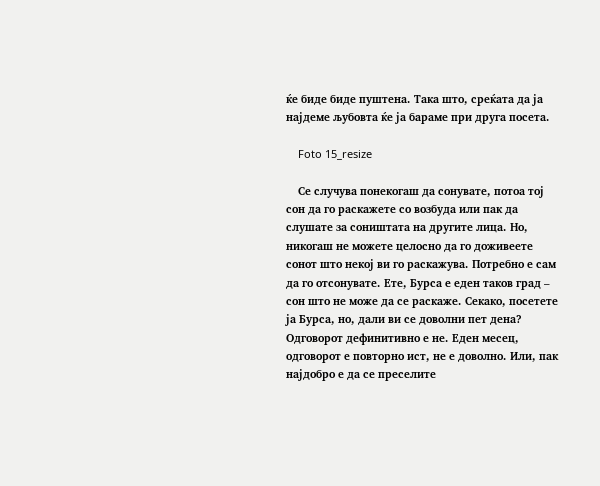ќе биде биде пуштена. Така што, среќата да ја најдеме љубовта ќе ја бараме при друга посета.

    Foto 15_resize

    Се случува понекогаш да сонувате, потоа тој сон да го раскажете со возбуда или пак да слушате за соништата на другите лица. Но, никогаш не можете целосно да го доживеете сонот што некој ви го раскажува. Потребно е сам да го отсонувате. Ете, Бурса е еден таков град – сон што не може да се раскаже. Секако, посетете ја Бурса, но, дали ви се доволни пет дена? Одговорот дефинитивно е не. Еден месец, одговорот е повторно ист, не е доволно. Или, пак најдобро е да се преселите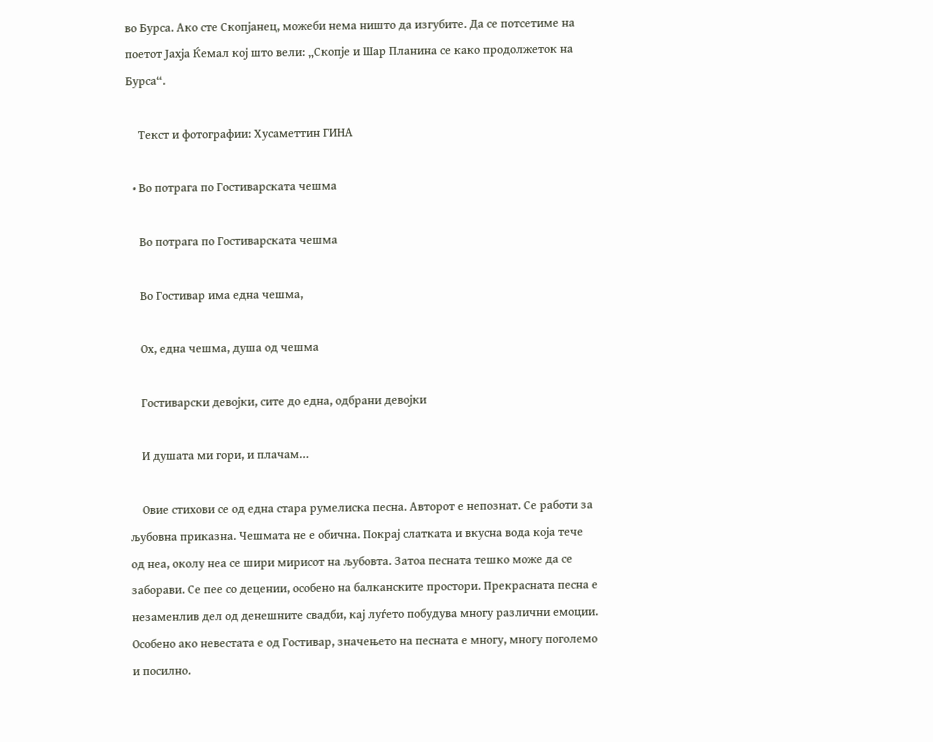во Бурса. Ако сте Скопјанец, можеби нема ништо да изгубите. Да се потсетиме на поетот Јахја Ќемал кој што вели: „Скопје и Шар Планина се како продолжеток на Бурса“.

    Текст и фотографии: Хусаметтин ГИНА

  • Во потрага по Гостиварската чешма

    Во потрага по Гостиварската чешма

    Во Гостивар има една чешма,

    Ох, една чешма, душа од чешма

    Гостиварски девојки, сите до една, одбрани девојки

    И душата ми гори, и плачам…

    Овие стихови се од една стара румелиска песна. Авторот е непознат. Се работи за љубовна приказна. Чешмата не е обична. Покрај слатката и вкусна вода која тече од неа, околу неа се шири мирисот на љубовта. Затоа песната тешко може да се заборави. Се пее со децении, особено на балканските простори. Прекрасната песна е незаменлив дел од денешните свадби, кај луѓето побудува многу различни емоции. Особено ако невестата е од Гостивар, значењето на песната е многу, многу поголемо и посилно.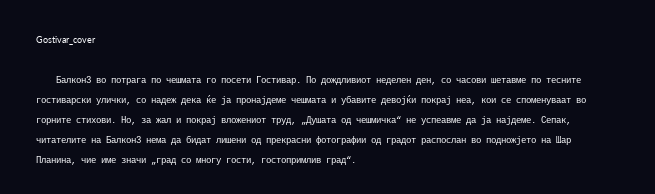Gostivar_cover

    Балкон3 во потрага по чешмата го посети Гостивар. По дождливиот неделен ден, со часови шетавме по тесните гостиварски улички, со надеж дека ќе ја пронајдеме чешмата и убавите девојќи покрај неа, кои се споменуваат во горните стихови. Но, за жал и покрај вложениот труд, „Душата од чешмичка“ не успеавме да ја најдеме. Сепак, читателите на Балкон3 нема да бидат лишени од прекрасни фотографии од градот распослан во подножјето на Шар Планина, чие име значи „град со многу гости, гостопримлив град“.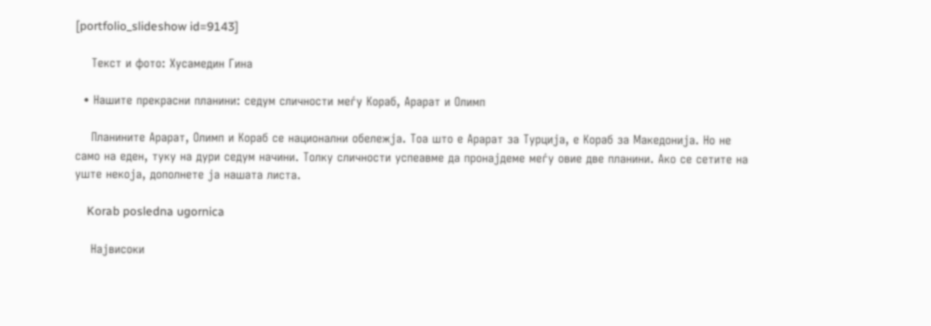[portfolio_slideshow id=9143]

    Текст и фото: Хусамедин Гина

  • Нашите прекрасни планини: седум сличности меѓу Кораб, Арарат и Олимп

    Планините Арарат, Олимп и Кораб се национални обележја. Тоа што е Арарат за Турција, е Кораб за Македонија. Но не само на еден, туку на дури седум начини. Толку сличности успеавме да пронајдеме меѓу овие две планини. Ако се сетите на уште некоја, дополнете ја нашата листа.

    Korab posledna ugornica

    Највисоки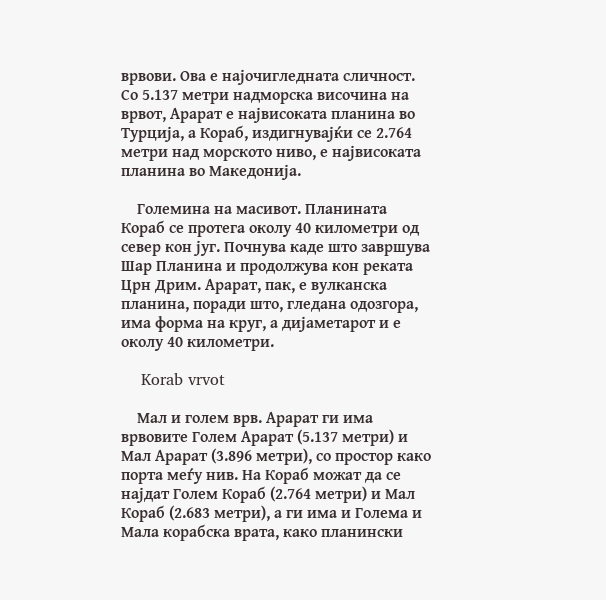врвови. Ова е најочигледната сличност. Со 5.137 метри надморска височина на врвот, Арарат е највисоката планина во Турција, а Кораб, издигнувајќи се 2.764 метри над морското ниво, е највисоката планина во Македонија.

    Големина на масивот. Планината Кораб се протега околу 40 километри од север кон југ. Почнува каде што завршува Шар Планина и продолжува кон реката Црн Дрим. Арарат, пак, е вулканска планина, поради што, гледана одозгора, има форма на круг, а дијаметарот и е околу 40 километри.

    Korab vrvot

    Мал и голем врв. Арарат ги има врвовите Голем Арарат (5.137 метри) и Мал Арарат (3.896 метри), со простор како порта меѓу нив. На Кораб можат да се најдат Голем Кораб (2.764 метри) и Мал Кораб (2.683 метри), а ги има и Голема и Мала корабска врата, како планински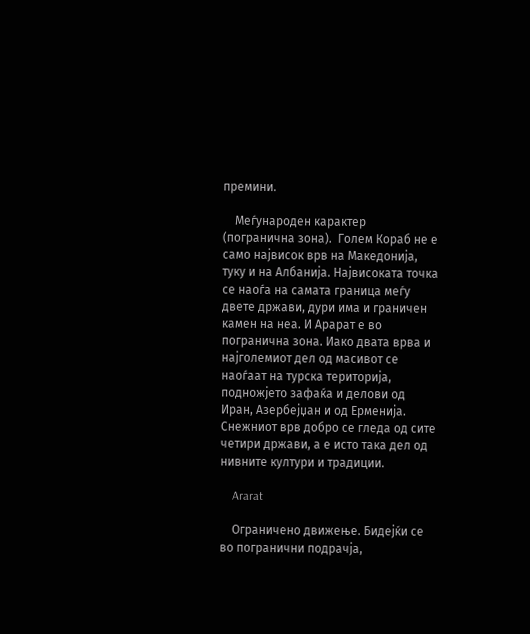премини.

    Меѓународен карактер (погранична зона).  Голем Кораб не е само највисок врв на Македонија, туку и на Албанија. Највисоката точка се наоѓа на самата граница меѓу двете држави, дури има и граничен камен на неа. И Арарат е во погранична зона. Иако двата врва и најголемиот дел од масивот се наоѓаат на турска територија, подножјето зафаќа и делови од Иран, Азербејџан и од Ерменија. Снежниот врв добро се гледа од сите четири држави, а е исто така дел од нивните култури и традиции.

    Ararat

    Ограничено движење. Бидејќи се во погранични подрачја,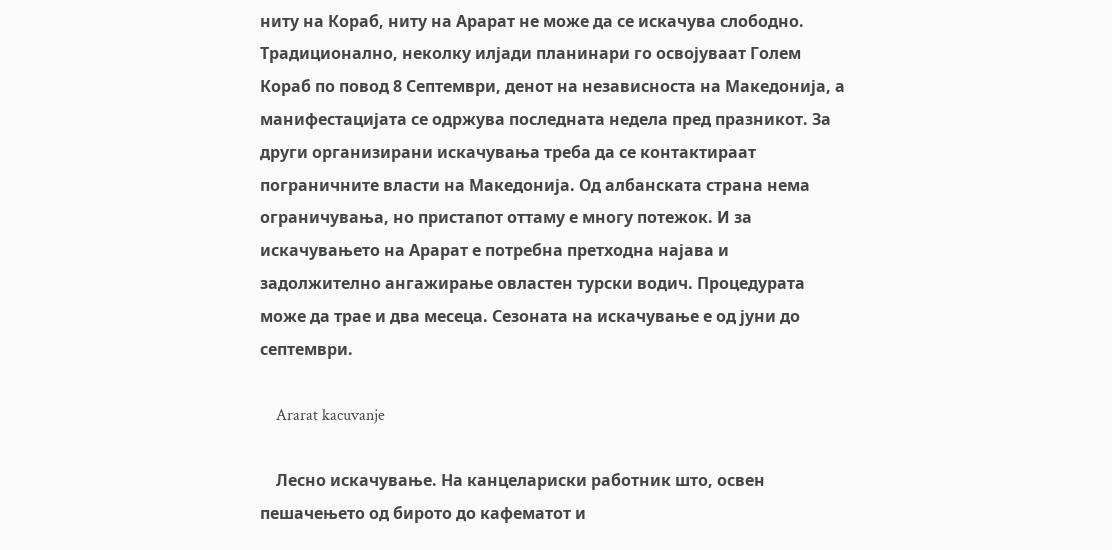ниту на Кораб, ниту на Арарат не може да се искачува слободно. Традиционално, неколку илјади планинари го освојуваат Голем Кораб по повод 8 Септември, денот на независноста на Македонија, а манифестацијата се одржува последната недела пред празникот. За други организирани искачувања треба да се контактираат пограничните власти на Македонија. Од албанската страна нема ограничувања, но пристапот оттаму е многу потежок. И за искачувањето на Арарат е потребна претходна најава и задолжително ангажирање овластен турски водич. Процедурата може да трае и два месеца. Сезоната на искачување е од јуни до септември.

    Ararat kacuvanje

    Лесно искачување. На канцелариски работник што, освен пешачењето од бирото до кафематот и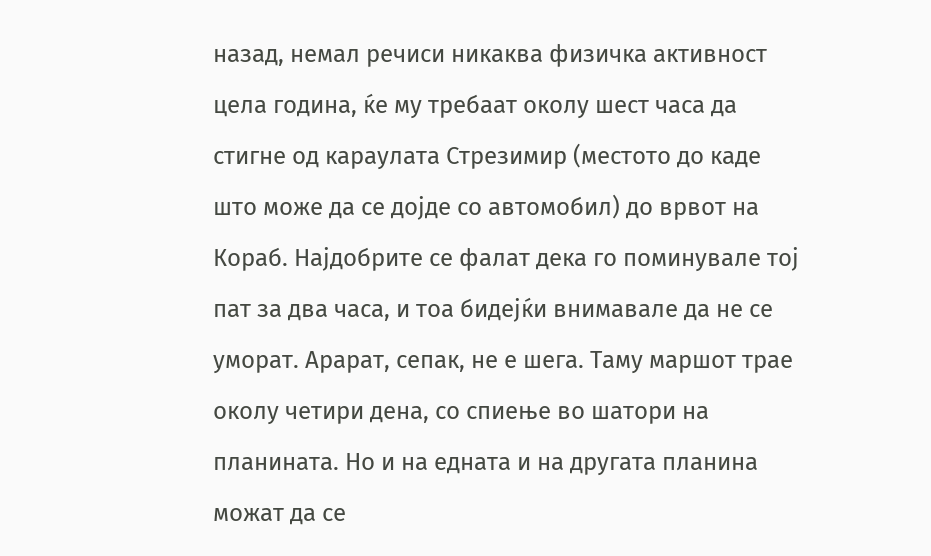назад, немал речиси никаква физичка активност цела година, ќе му требаат околу шест часа да стигне од караулата Стрезимир (местото до каде што може да се дојде со автомобил) до врвот на Кораб. Најдобрите се фалат дека го поминувале тој пат за два часа, и тоа бидејќи внимавале да не се уморат. Арарат, сепак, не е шега. Таму маршот трае околу четири дена, со спиење во шатори на планината. Но и на едната и на другата планина можат да се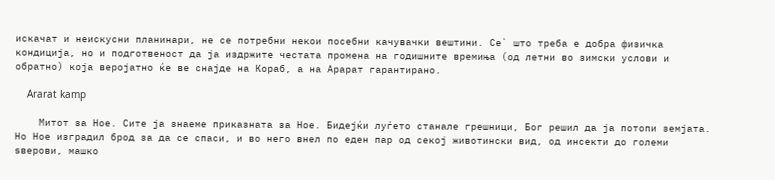искачат и неискусни планинари, не се потребни некои посебни качувачки вештини. Се` што треба е добра физичка кондиција, но и подготвеност да ја издржите честата промена на годишните времиња (од летни во зимски услови и обратно) која веројатно ќе ве снајде на Кораб, а на Арарат гарантирано.

    Ararat kamp

    Митот за Ное. Сите ја знаеме приказната за Ное. Бидејќи луѓето станале грешници, Бог решил да ја потопи земјата. Но Ное изградил брод за да се спаси, и во него внел по еден пар од секој животински вид, од инсекти до големи ѕверови, машко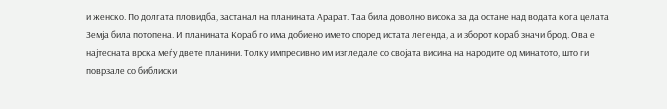и женско. По долгата пловидба, застанал на планината Арарат. Таа била доволно висока за да остане над водата кога целата Земја била потопена. И планината Кораб го има добиено името според истата легенда, а и зборот кораб значи брод. Ова е најтесната врска меѓу двете планини. Толку импресивно им изгледале со својата висина на народите од минатото, што ги поврзале со библиски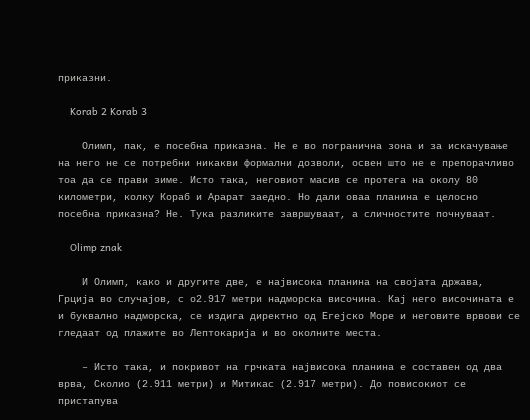приказни.

    Korab 2 Korab 3

    Олимп, пак, е посебна приказна. Не е во погранична зона и за искачување на него не се потребни никакви формални дозволи, освен што не е препорачливо тоа да се прави зиме. Исто така, неговиот масив се протега на околу 80 километри, колку Кораб и Арарат заедно. Но дали оваа планина е целосно посебна приказна? Не. Тука разликите завршуваат, а сличностите почнуваат.

    Olimp znak

    И Олимп, како и другите две, е највисока планина на својата држава, Грција во случајов, с о2.917 метри надморска височина. Кај него височината е и буквално надморска, се издига директно од Егејско Море и неговите врвови се гледаат од плажите во Лептокарија и во околните места.

    – Исто така, и покривот на грчката највисока планина е составен од два врва, Сколио (2.911 метри) и Митикас (2.917 метри). До повисокиот се пристапува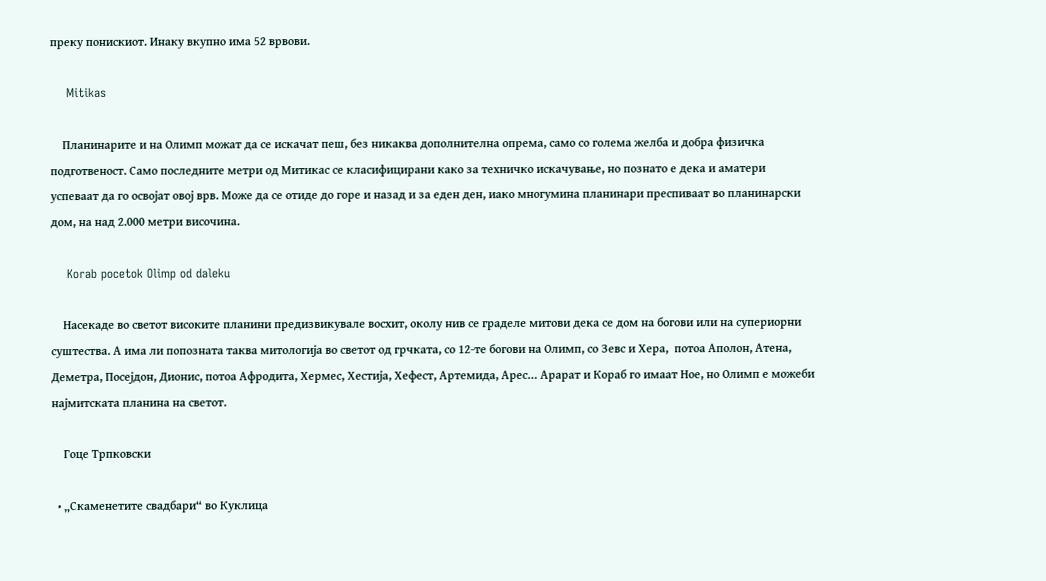преку понискиот. Инаку вкупно има 52 врвови.

    Mitikas

    Планинарите и на Олимп можат да се искачат пеш, без никаква дополнителна опрема, само со голема желба и добра физичка подготвеност. Само последните метри од Митикас се класифицирани како за техничко искачување, но познато е дека и аматери успеваат да го освојат овој врв. Може да се отиде до горе и назад и за еден ден, иако многумина планинари преспиваат во планинарски дом, на над 2.000 метри височина.

    Korab pocetok Olimp od daleku

    Насекаде во светот високите планини предизвикувале восхит, околу нив се граделе митови дека се дом на богови или на супериорни суштества. А има ли попозната таква митологија во светот од грчката, со 12-те богови на Олимп, со Зевс и Хера,  потоа Аполон, Атена, Деметра, Посејдон, Дионис, потоа Афродита, Хермес, Хестија, Хефест, Артемида, Арес… Арарат и Кораб го имаат Ное, но Олимп е можеби најмитската планина на светот.

    Гоце Трпковски

  • „Скаменетите свадбари“ во Куклица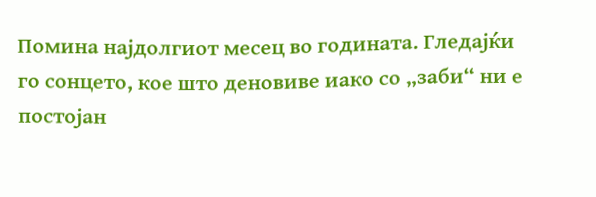Помина најдолгиот месец во годината. Гледајќи го сонцето, кое што деновиве иако со „заби“ ни е постојан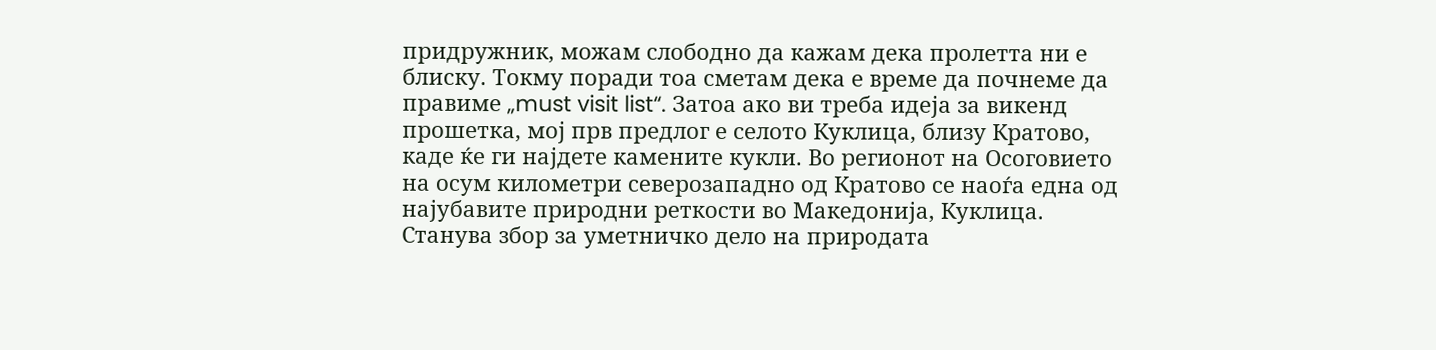придружник, можам слободно да кажам дека пролетта ни е блиску. Токму поради тоа сметам дека е време да почнеме да правиме „must visit list“. Затоа ако ви треба идеја за викенд прошетка, мој прв предлог е селото Куклица, близу Кратово, каде ќе ги најдете камените кукли. Во регионот на Осоговието на осум километри северозападно од Кратово се наоѓа една од најубавите природни реткости во Македонија, Куклица. Станува збор за уметничко дело на природата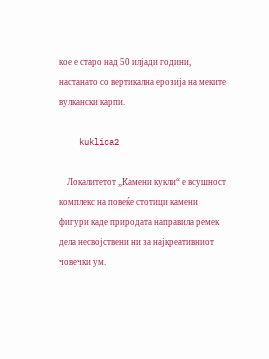кое е старо над 50 илјади години, настанато со вертикална ерозија на меките вулкански карпи.

    kuklica2

    Локалитетот „Камени кукли“ е всушност комплекс на повеќе стотици камени фигури каде природата направила ремек дела несвојствени ни за најкреативниот човечки ум.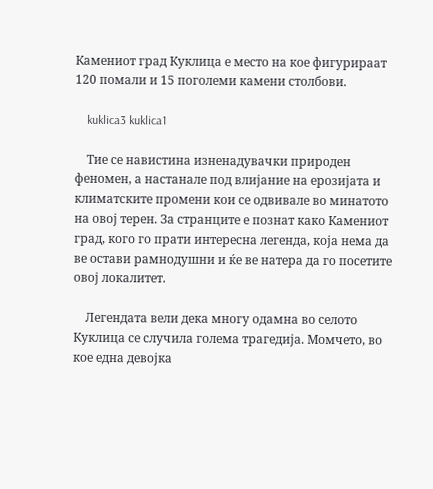Камениот град Куклица е место на кое фигурираат 120 помали и 15 поголеми камени столбови.

    kuklica3 kuklica1

    Тие се навистина изненадувачки природен феномен, а настанале под влијание на ерозијата и климатските промени кои се одвивале во минатото на овој терен. За странците е познат како Камениот град, кого го прати интересна легенда, која нема да ве остави рамнодушни и ќе ве натера да го посетите овој локалитет.

    Легендата вели дека многу одамна во селото Куклица се случила голема трагедија. Момчето, во кое една девојка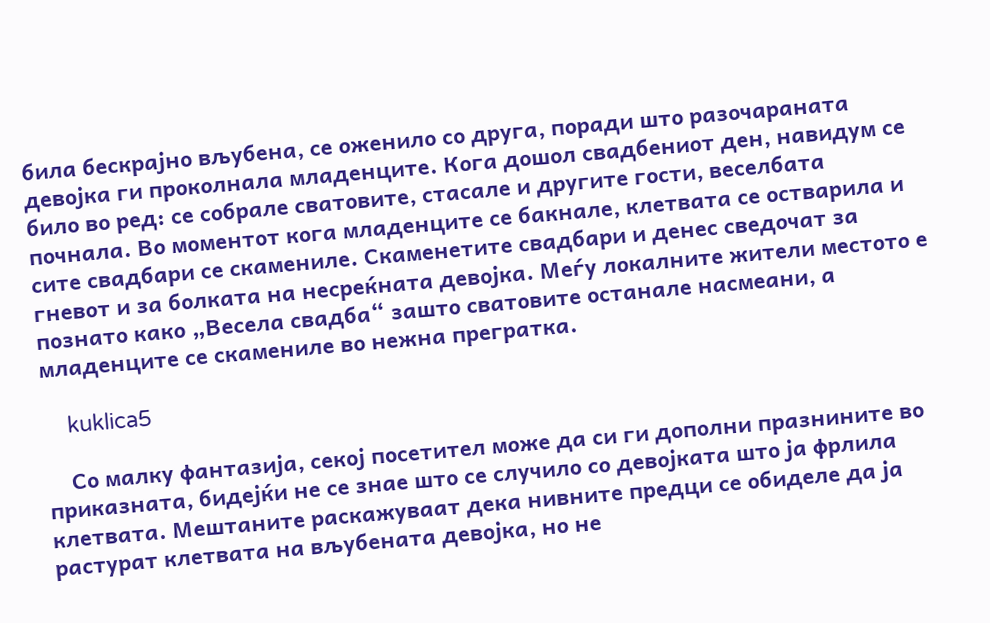била бескрајно вљубена, се оженило со друга, поради што разочараната девојка ги проколнала младенците. Кога дошол свадбениот ден, навидум се било во ред: се собрале сватовите, стасале и другите гости, веселбата почнала. Во моментот кога младенците се бакнале, клетвата се остварила и сите свадбари се скамениле. Скаменетите свадбари и денес сведочат за гневот и за болката на несреќната девојка. Меѓу локалните жители местото е познато како „Весела свадба“ зашто сватовите останале насмеани, а младенците се скамениле во нежна прегратка.

    kuklica5

    Со малку фантазија, секој посетител може да си ги дополни празнините во приказната, бидејќи не се знае што се случило со девојката што ја фрлила клетвата. Мештаните раскажуваат дека нивните предци се обиделе да ја растурат клетвата на вљубената девојка, но не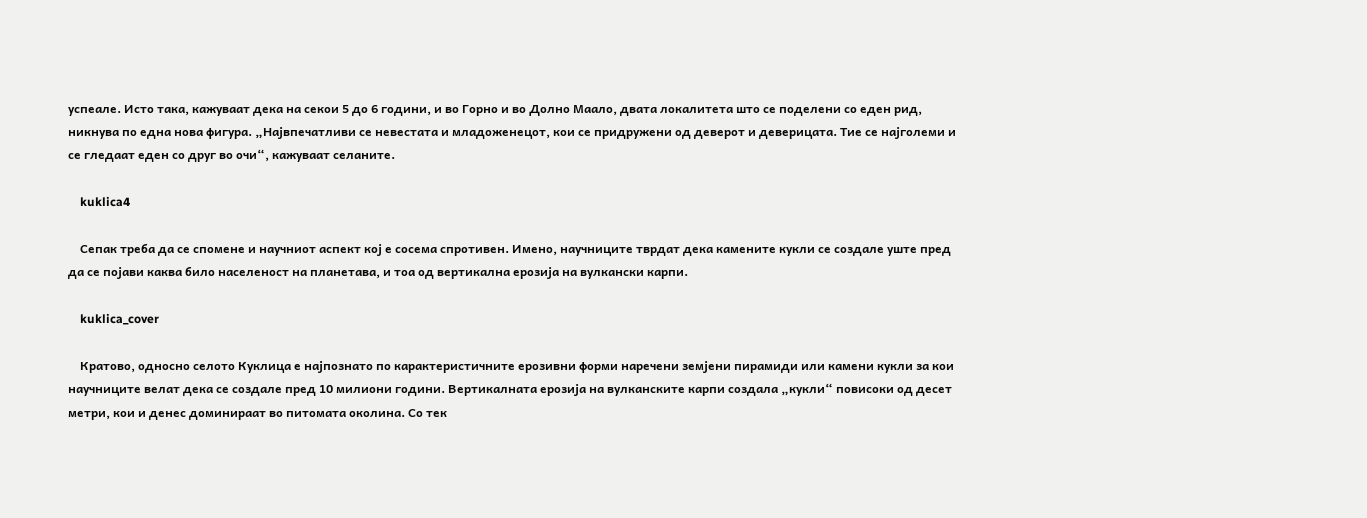успеале. Исто така, кажуваат дека на секои 5 до 6 години, и во Горно и во Долно Маало, двата локалитета што се поделени со еден рид, никнува по една нова фигура. „Највпечатливи се невестата и младоженецот, кои се придружени од деверот и деверицата. Тие се најголеми и се гледаат еден со друг во очи“, кажуваат селаните.

    kuklica4

    Сепак треба да се спомене и научниот аспект кој е сосема спротивен. Имено, научниците тврдат дека камените кукли се создале уште пред да се појави каква било населеност на планетава, и тоа од вертикална ерозија на вулкански карпи.

    kuklica_cover

    Кратово, односно селото Куклица е најпознато по карактеристичните ерозивни форми наречени земјени пирамиди или камени кукли за кои научниците велат дека се создале пред 10 милиони години. Вертикалната ерозија на вулканските карпи создала „кукли“ повисоки од десет метри, кои и денес доминираат во питомата околина. Со тек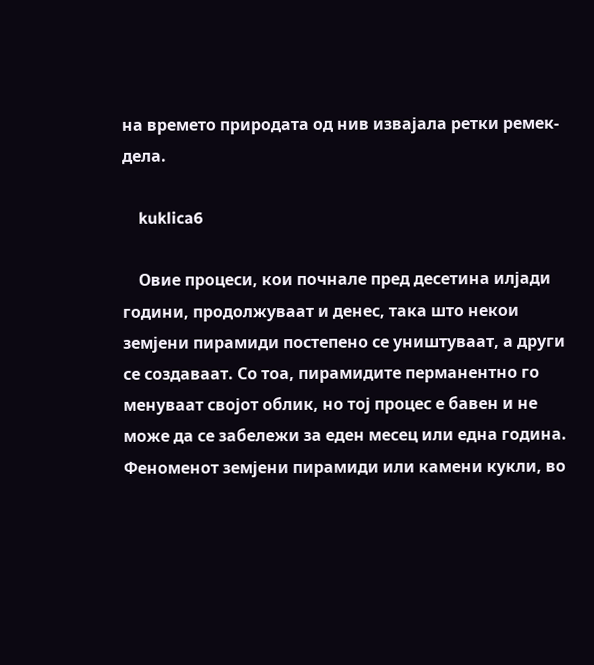на времето природата од нив извајала ретки ремек-дела.

    kuklica6

    Овие процеси, кои почнале пред десетина илјади години, продолжуваат и денес, така што некои земјени пирамиди постепено се уништуваат, а други се создаваат. Со тоа, пирамидите перманентно го менуваат својот облик, но тој процес е бавен и не може да се забележи за еден месец или една година. Феноменот земјени пирамиди или камени кукли, во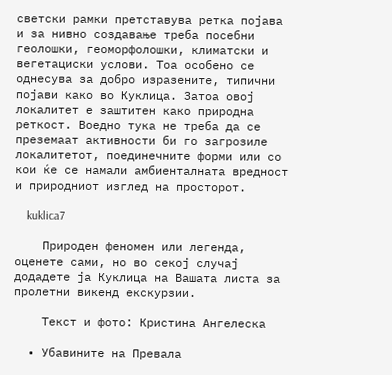светски рамки претставува ретка појава и за нивно создавање треба посебни геолошки, геоморфолошки, климатски и вегетациски услови. Тоа особено се однесува за добро изразените, типични појави како во Куклица. Затоа овој локалитет е заштитен како природна реткост. Воедно тука не треба да се преземаат активности би го загрозиле локалитетот, поединечните форми или со кои ќе се намали амбиенталната вредност и природниот изглед на просторот.

    kuklica7

    Природен феномен или легенда, оценете сами, но во секој случај додадете ја Куклица на Вашата листа за пролетни викенд екскурзии.

    Текст и фото: Кристина Ангелеска

  • Убавините на Превала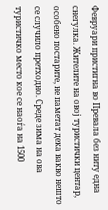Февруари пристигна во Превала без ниту една снегулка. Жителите на овој туристички центар, особено постарите, не паметат дека вакво нешто се случило претходно. Среде зима на ова туристичко место кое се наоѓа на 1500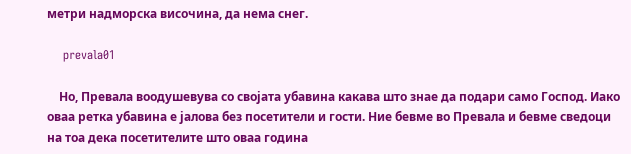метри надморска височина, да нема снег.

    prevala01

    Но, Превала воодушевува со својата убавина какава што знае да подари само Господ. Иако оваа ретка убавина е јалова без посетители и гости. Ние бевме во Превала и бевме сведоци на тоа дека посетителите што оваа година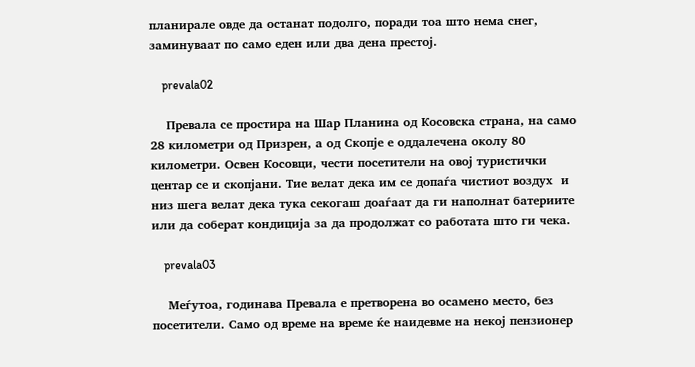планирале овде да останат подолго, поради тоа што нема снег, заминуваат по само еден или два дена престој.

    prevala02

    Превала се простира на Шар Планина од Косовска страна, на само 28 километри од Призрен, а од Скопје е оддалечена околу 80 километри. Освен Косовци, чести посетители на овој туристички центар се и скопјани. Тие велат дека им се допаѓа чистиот воздух  и низ шега велат дека тука секогаш доаѓаат да ги наполнат батериите или да соберат кондиција за да продолжат со работата што ги чека.

    prevala03

    Меѓутоа, годинава Превала е претворена во осамено место, без посетители. Само од време на време ќе наидевме на некој пензионер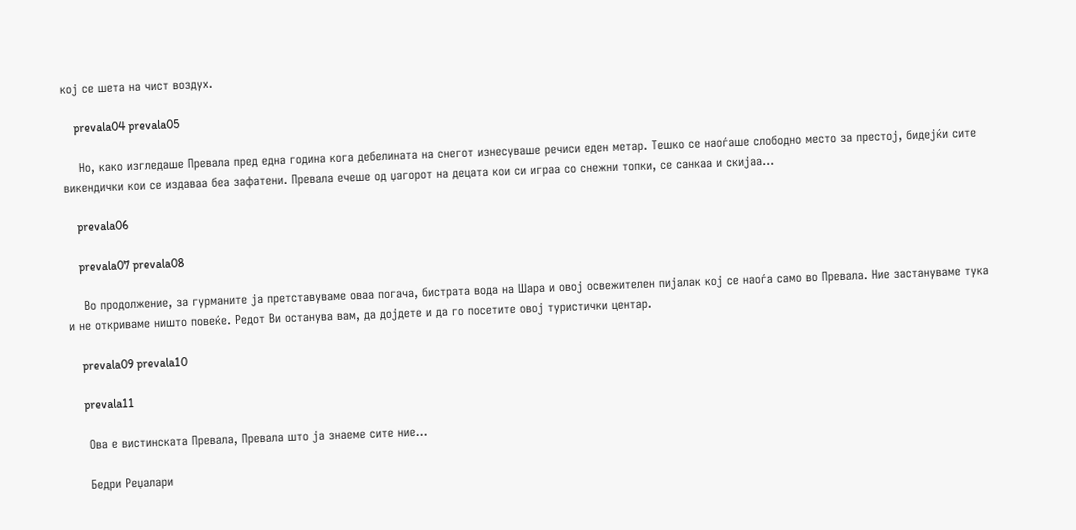кој се шета на чист воздух.

    prevala04 prevala05

    Но, како изгледаше Превала пред една година кога дебелината на снегот изнесуваше речиси еден метар. Тешко се наоѓаше слободно место за престој, бидејќи сите викендички кои се издаваа беа зафатени. Превала ечеше од џагорот на децата кои си играа со снежни топки, се санкаа и скијаа…

    prevala06

    prevala07 prevala08

    Во продолжение, за гурманите ја претставуваме оваа погача, бистрата вода на Шара и овој освежителен пијалак кој се наоѓа само во Превала. Ние застануваме тука и не откриваме ништо повеќе. Редот Ви останува вам, да дојдете и да го посетите овој туристички центар.

    prevala09 prevala10

    prevala11

    Ова е вистинската Превала, Превала што ја знаеме сите ние…

    Бедри Реџалари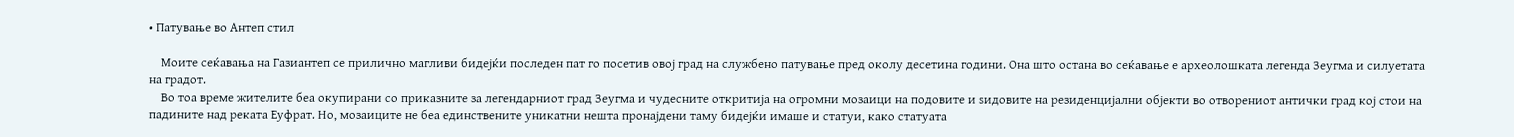• Патување во Антеп стил

    Моите сеќавања на Газиантеп се прилично магливи бидејќи последен пат го посетив овој град на службено патување пред околу десетина години. Она што остана во сеќавање е археолошката легенда Зеугма и силуетата на градот.
    Во тоа време жителите беа окупирани со приказните за легендарниот град Зеугма и чудесните откритија на огромни мозаици на подовите и ѕидовите на резиденцијални објекти во отворениот антички град кој стои на падините над реката Еуфрат. Но, мозаиците не беа единствените уникатни нешта пронајдени таму бидејќи имаше и статуи, како статуата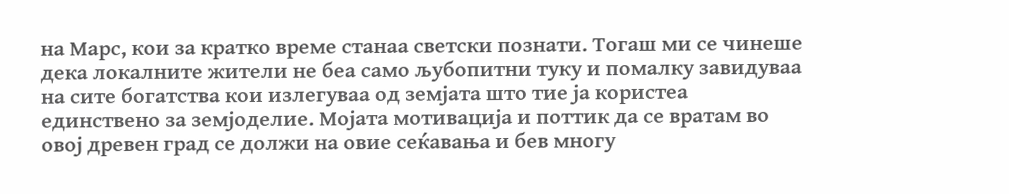на Марс, кои за кратко време станаа светски познати. Тогаш ми се чинеше дека локалните жители не беа само љубопитни туку и помалку завидуваа на сите богатства кои излегуваа од земјата што тие ја користеа единствено за земјоделие. Мојата мотивација и поттик да се вратам во овој древен град се должи на овие сеќавања и бев многу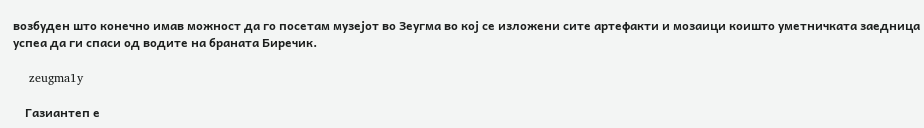возбуден што конечно имав можност да го посетам музејот во Зеугма во кој се изложени сите артефакти и мозаици коишто уметничката заедница успеа да ги спаси од водите на браната Биречик.

    zeugma1y

    Газиантеп е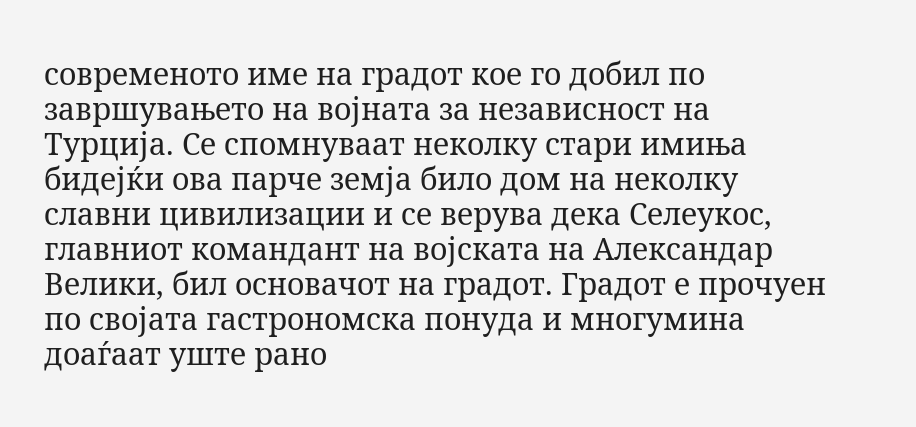современото име на градот кое го добил по завршувањето на војната за независност на Турција. Се спомнуваат неколку стари имиња бидејќи ова парче земја било дом на неколку славни цивилизации и се верува дека Селеукос, главниот командант на војската на Александар Велики, бил основачот на градот. Градот е прочуен по својата гастрономска понуда и многумина доаѓаат уште рано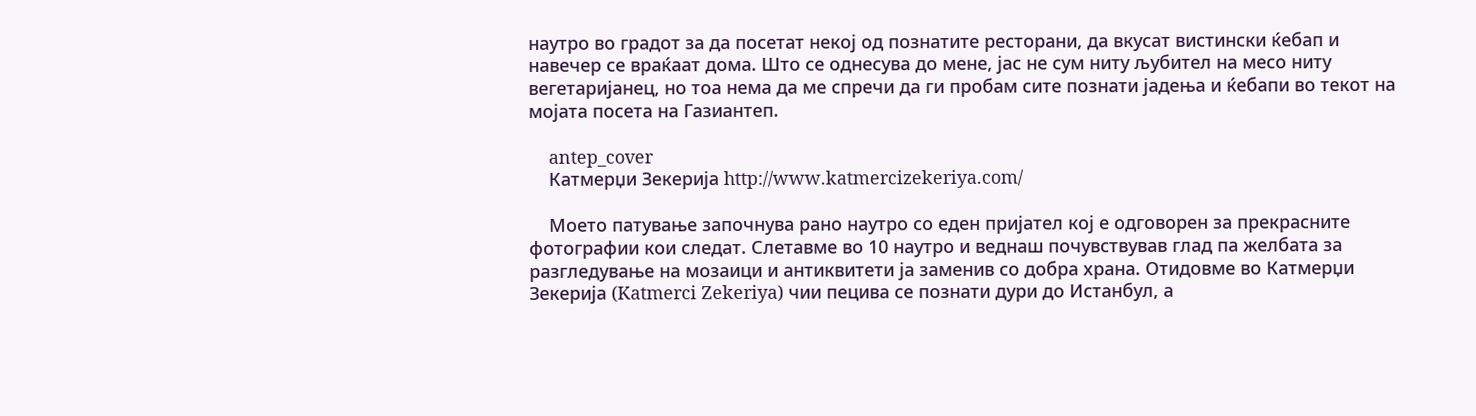наутро во градот за да посетат некој од познатите ресторани, да вкусат вистински ќебап и навечер се враќаат дома. Што се однесува до мене, јас не сум ниту љубител на месо ниту вегетаријанец, но тоа нема да ме спречи да ги пробам сите познати јадења и ќебапи во текот на мојата посета на Газиантеп.

    antep_cover
    Катмерџи Зекерија http://www.katmercizekeriya.com/

    Моето патување започнува рано наутро со еден пријател кој е одговорен за прекрасните фотографии кои следат. Слетавме во 10 наутро и веднаш почувствував глад па желбата за разгледување на мозаици и антиквитети ја заменив со добра храна. Отидовме во Катмерџи Зекерија (Katmerci Zekeriya) чии пецива се познати дури до Истанбул, а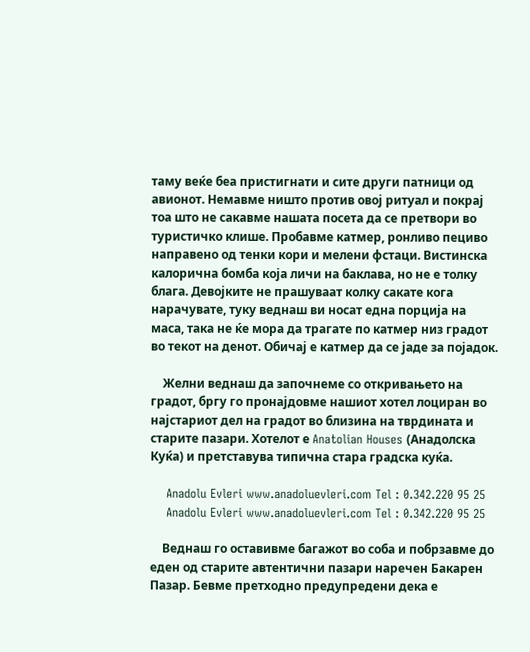таму веќе беа пристигнати и сите други патници од авионот. Немавме ништо против овој ритуал и покрај тоа што не сакавме нашата посета да се претвори во туристичко клише. Пробавме катмер, ронливо пециво направено од тенки кори и мелени фстаци. Вистинска калорична бомба која личи на баклава, но не е толку блага. Девојките не прашуваат колку сакате кога нарачувате, туку веднаш ви носат една порција на маса, така не ќе мора да трагате по катмер низ градот во текот на денот. Обичај е катмер да се јаде за појадок.

    Желни веднаш да започнеме со откривањето на градот, бргу го пронајдовме нашиот хотел лоциран во најстариот дел на градот во близина на тврдината и старите пазари. Хотелот е Anatolian Houses (Анадолска Куќа) и претставува типична стара градска куќа.

    Anadolu Evleri www.anadoluevleri.com Tel : 0.342.220 95 25
    Anadolu Evleri www.anadoluevleri.com Tel : 0.342.220 95 25

    Веднаш го оставивме багажот во соба и побрзавме до еден од старите автентични пазари наречен Бакарен Пазар. Бевме претходно предупредени дека е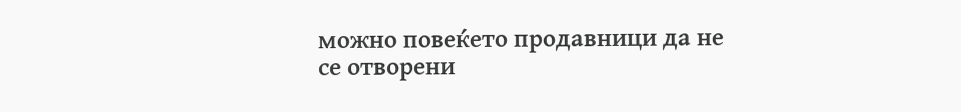можно повеќето продавници да не се отворени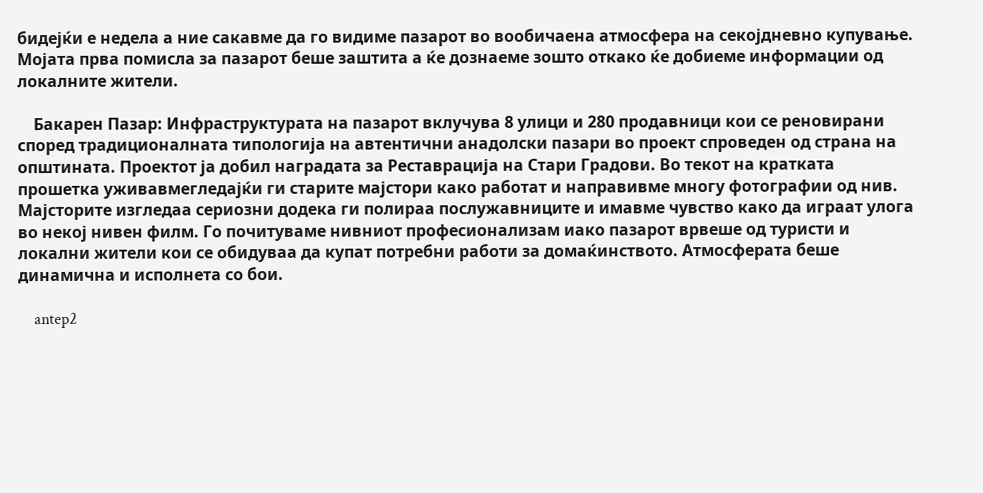бидејќи е недела а ние сакавме да го видиме пазарот во вообичаена атмосфера на секојдневно купување. Мојата прва помисла за пазарот беше заштита а ќе дознаеме зошто откако ќе добиеме информации од локалните жители.

    Бакарен Пазар: Инфраструктурата на пазарот вклучува 8 улици и 280 продавници кои се реновирани според традиционалната типологија на автентични анадолски пазари во проект спроведен од страна на општината. Проектот ја добил наградата за Реставрација на Стари Градови. Во текот на кратката прошетка уживавмегледајќи ги старите мајстори како работат и направивме многу фотографии од нив. Мајсторите изгледаа сериозни додека ги полираа послужавниците и имавме чувство како да играат улога во некој нивен филм. Го почитуваме нивниот професионализам иако пазарот врвеше од туристи и локални жители кои се обидуваа да купат потребни работи за домаќинството. Атмосферата беше динамична и исполнета со бои.

    antep2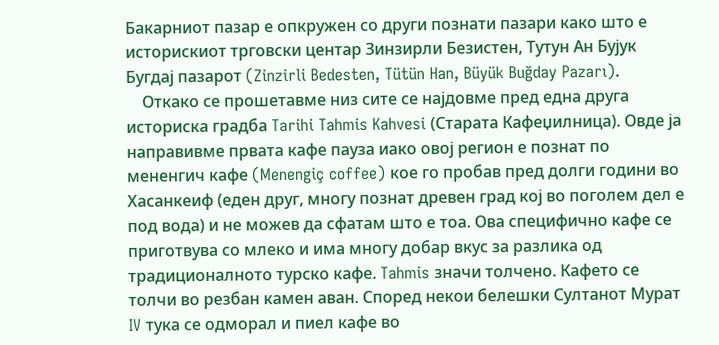Бакарниот пазар е опкружен со други познати пазари како што е историскиот трговски центар Зинзирли Безистен, Тутун Ан Бујук Бугдај пазарот (Zinzirli Bedesten, Tütün Han, Büyük Buğday Pazarı).
    Откако се прошетавме низ сите се најдовме пред една друга историска градба Tarihi Tahmis Kahvesi (Старата Кафеџилница). Овде ја направивме првата кафе пауза иако овој регион е познат по мененгич кафе (Menengiç coffee) кое го пробав пред долги години во Хасанкеиф (еден друг, многу познат древен град кој во поголем дел е под вода) и не можев да сфатам што е тоа. Ова специфично кафе се приготвува со млеко и има многу добар вкус за разлика од традиционалното турско кафе. Tahmis значи толчено. Кафето се толчи во резбан камен аван. Според некои белешки Султанот Мурат IV тука се одморал и пиел кафе во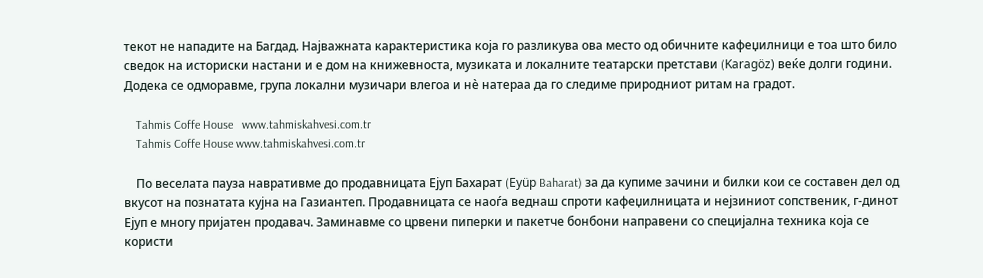текот не нападите на Багдад. Најважната карактеристика која го разликува ова место од обичните кафеџилници е тоа што било сведок на историски настани и е дом на книжевноста, музиката и локалните театарски претстави (Karagöz) веќе долги години. Додека се одморавме, група локални музичари влегоа и нè натераа да го следиме природниот ритам на градот.

    Tahmis Coffe House   www.tahmiskahvesi.com.tr
    Tahmis Coffe House www.tahmiskahvesi.com.tr

    По веселата пауза навративме до продавницата Ејуп Бахарат (Eyüp Baharat) за да купиме зачини и билки кои се составен дел од вкусот на познатата кујна на Газиантеп. Продавницата се наоѓа веднаш спроти кафеџилницата и нејзиниот сопственик, г-динот Ејуп е многу пријатен продавач. Заминавме со црвени пиперки и пакетче бонбони направени со специјална техника која се користи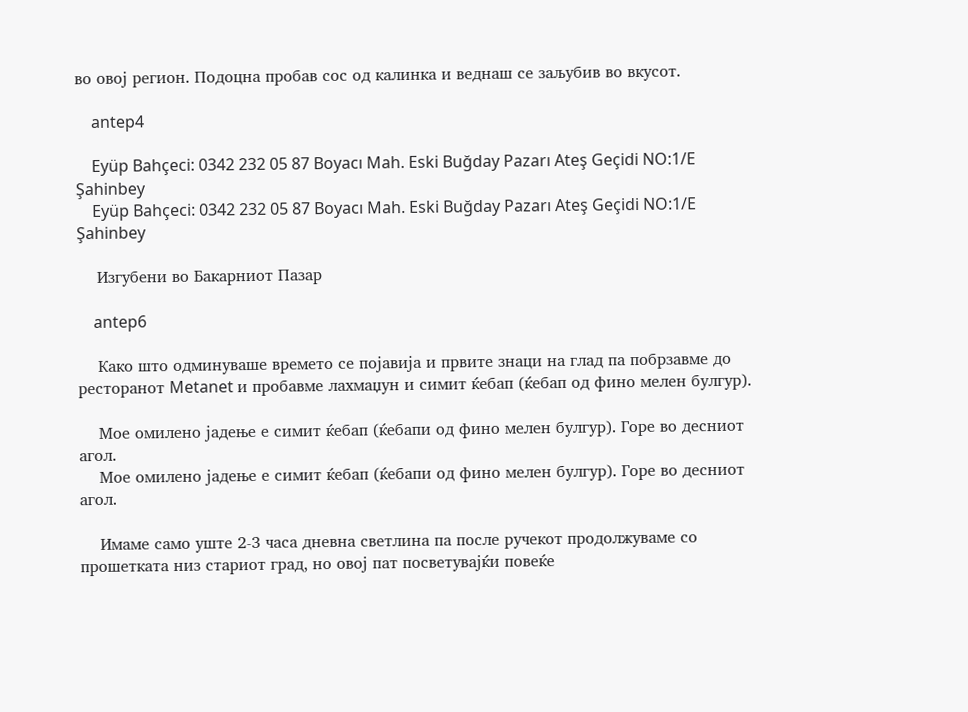во овој регион. Подоцна пробав сос од калинка и веднаш се заљубив во вкусот.

    antep4

    Eyüp Bahçeci: 0342 232 05 87 Boyacı Mah. Eski Buğday Pazarı Ateş Geçidi NO:1/E Şahinbey
    Eyüp Bahçeci: 0342 232 05 87 Boyacı Mah. Eski Buğday Pazarı Ateş Geçidi NO:1/E Şahinbey

    Изгубени во Бакарниот Пазар

    antep6

    Како што одминуваше времето се појавија и првите знаци на глад па побрзавме до ресторанот Metanet и пробавме лахмаџун и симит ќебап (ќебап од фино мелен булгур).

    Мое омилено јадење е симит ќебап (ќебапи од фино мелен булгур). Горе во десниот агол.
    Мое омилено јадење е симит ќебап (ќебапи од фино мелен булгур). Горе во десниот агол.

    Имаме само уште 2-3 часа дневна светлина па после ручекот продолжуваме со прошетката низ стариот град, но овој пат посветувајќи повеќе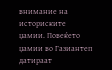внимание на историските џамии. Повеќето џамии во Газиантеп датираат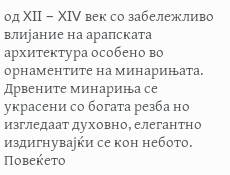од XII – XIV век со забележливо влијание на арапската архитектура особено во орнаментите на минарињата. Дрвените минариња се украсени со богата резба но изгледаат духовно, елегантно издигнувајќи се кон небото. Повеќето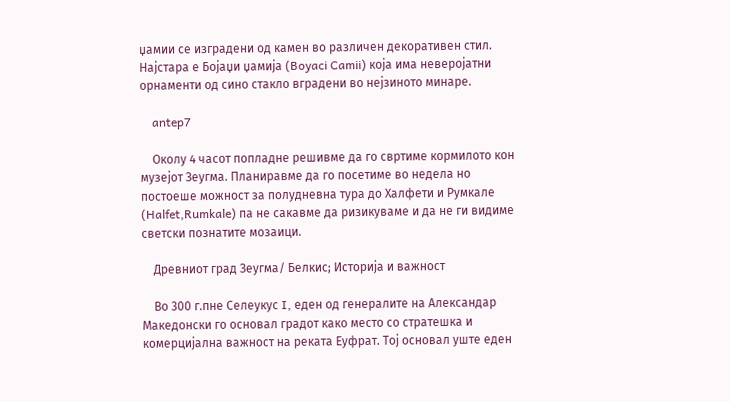џамии се изградени од камен во различен декоративен стил. Најстара е Бојаџи џамија (Boyaci Camii) која има неверојатни орнаменти од сино стакло вградени во нејзиното минаре.

    antep7

    Околу 4 часот попладне решивме да го свртиме кормилото кон музејот Зеугма. Планиравме да го посетиме во недела но постоеше можност за полудневна тура до Халфети и Румкале (Halfet,Rumkale) па не сакавме да ризикуваме и да не ги видиме светски познатите мозаици.

    Древниот град Зеугма/ Белкис; Историја и важност

    Во 300 г.пне Селеукус I, еден од генералите на Александар Македонски го основал градот како место со стратешка и комерцијална важност на реката Еуфрат. Тој основал уште еден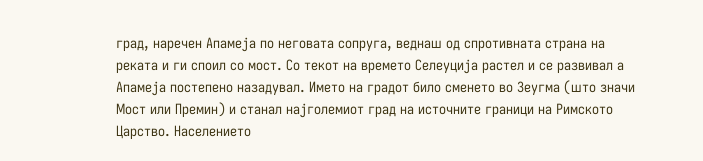град, наречен Апамеја по неговата сопруга, веднаш од спротивната страна на реката и ги споил со мост. Со текот на времето Селеуција растел и се развивал а Апамеја постепено назадувал. Името на градот било сменето во Зеугма (што значи Мост или Премин) и станал најголемиот град на источните граници на Римското Царство. Населението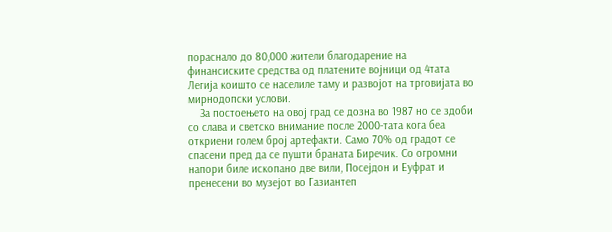пораснало до 80,000 жители благодарение на финансиските средства од платените војници од 4тата Легија коишто се населиле таму и развојот на трговијата во мирнодопски услови.
    За постоењето на овој град се дозна во 1987 но се здоби со слава и светско внимание после 2000-тата кога беа откриени голем број артефакти. Само 70% од градот се спасени пред да се пушти браната Биречик. Со огромни напори биле ископано две вили, Посејдон и Еуфрат и пренесени во музејот во Газиантеп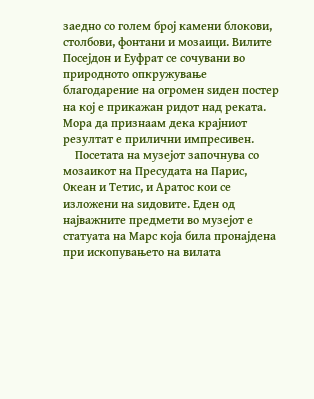заедно со голем број камени блокови, столбови, фонтани и мозаици. Вилите Посејдон и Еуфрат се сочувани во природното опкружување благодарение на огромен ѕиден постер на кој е прикажан ридот над реката. Мора да признаам дека крајниот резултат е прилични импресивен.
    Посетата на музејот започнува со мозаикот на Пресудата на Парис, Океан и Тетис, и Аратос кои се изложени на ѕидовите. Еден од најважните предмети во музејот е статуата на Марс која била пронајдена при ископувањето на вилата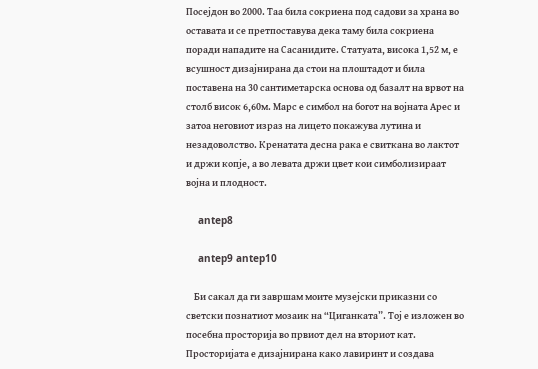Посејдон во 2000. Таа била сокриена под садови за храна во оставата и се претпоставува дека таму била сокриена поради нападите на Сасанидите. Статуата, висока 1,52 м, е всушност дизајнирана да стои на плоштадот и била поставена на 30 сантиметарска основа од базалт на врвот на столб висок 6,60м. Марс е симбол на богот на војната Арес и затоа неговиот израз на лицето покажува лутина и незадоволство. Кренатата десна рака е свиткана во лактот и држи копје, а во левата држи цвет кои симболизираат војна и плодност.

    antep8

    antep9 antep10

    Би сакал да ги завршам моите музејски приказни со светски познатиот мозаик на “Циганката”. Тој е изложен во посебна просторија во првиот дел на вториот кат. Просторијата е дизајнирана како лавиринт и создава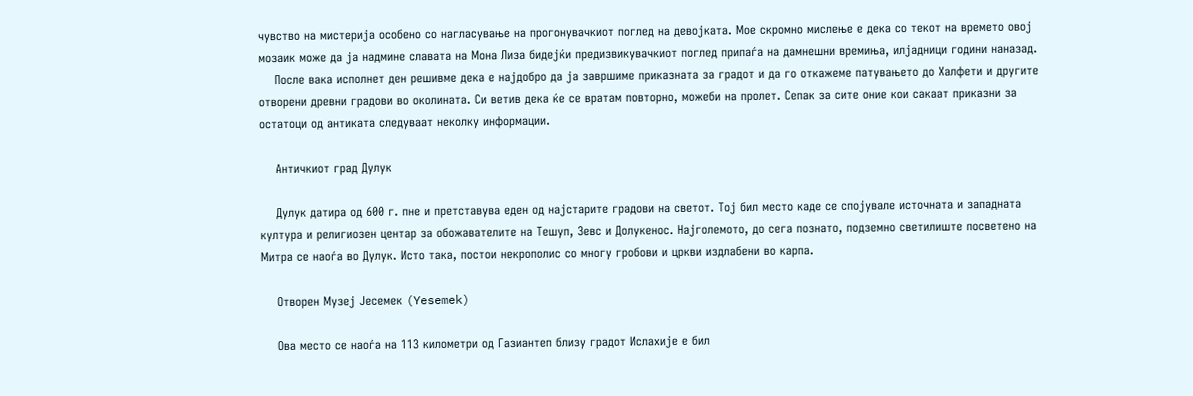чувство на мистерија особено со нагласување на прогонувачкиот поглед на девојката. Мое скромно мислење е дека со текот на времето овој мозаик може да ја надмине славата на Мона Лиза бидејќи предизвикувачкиот поглед припаѓа на дамнешни времиња, илјадници години наназад.
    После вака исполнет ден решивме дека е најдобро да ја завршиме приказната за градот и да го откажеме патувањето до Халфети и другите отворени древни градови во околината. Си ветив дека ќе се вратам повторно, можеби на пролет. Сепак за сите оние кои сакаат приказни за остатоци од антиката следуваат неколку информации.

    Античкиот град Дулук

    Дулук датира од 600 г. пне и претставува еден од најстарите градови на светот. Тој бил место каде се спојувале источната и западната култура и религиозен центар за обожавателите на Тешуп, Зевс и Долукенос. Најголемото, до сега познато, подземно светилиште посветено на Митра се наоѓа во Дулук. Исто така, постои некрополис со многу гробови и цркви издлабени во карпа.

    Отворен Музеј Јесемек (Yesemek)

    Ова место се наоѓа на 113 километри од Газиантеп близу градот Ислахије е бил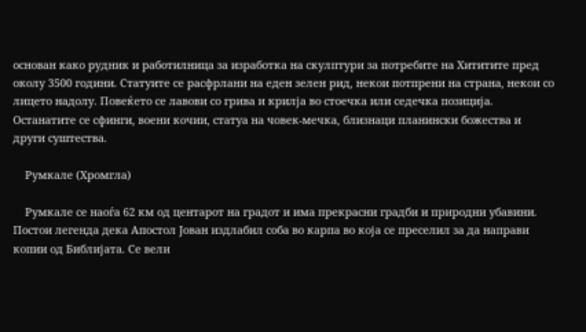основан како рудник и работилница за изработка на скулптури за потребите на Хититите пред околу 3500 години. Статуите се расфрлани на еден зелен рид, некои потпрени на страна, некои со лицето надолу. Повеќето се лавови со грива и крилја во стоечка или седечка позиција. Останатите се сфинги, воени кочии, статуа на човек-мечка, близнаци планински божества и други суштества.

    Румкале (Хромгла)

    Румкале се наоѓа 62 км од центарот на градот и има прекрасни градби и природни убавини. Постои легенда дека Апостол Јован издлабил соба во карпа во која се преселил за да направи копии од Библијата. Се вели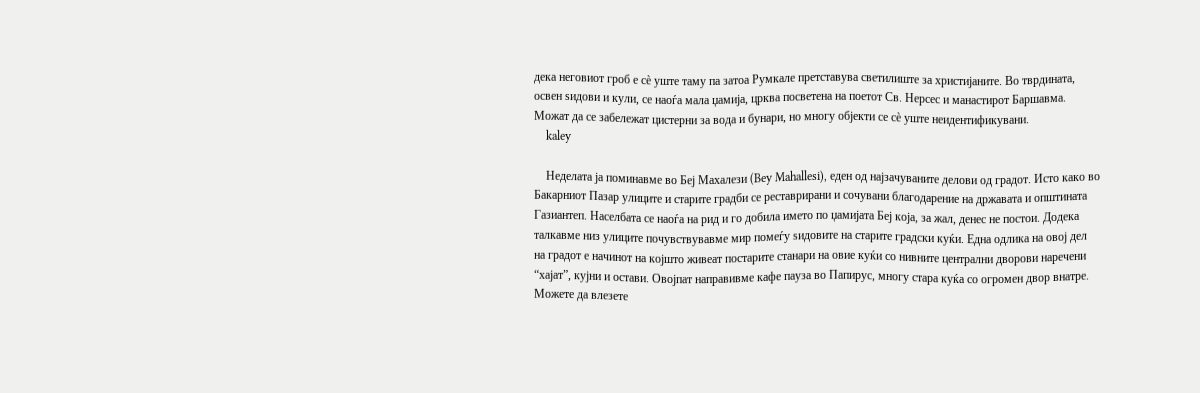дека неговиот гроб е сè уште таму па затоа Румкале претставува светилиште за христијаните. Во тврдината, освен ѕидови и кули, се наоѓа мала џамија, црква посветена на поетот Св. Нерсес и манастирот Баршавма. Можат да се забележат цистерни за вода и бунари, но многу објекти се сè уште неидентификувани.
    kaley

    Неделата ја поминавме во Беј Махалези (Bey Mahallesi), еден од најзачуваните делови од градот. Исто како во Бакарниот Пазар улиците и старите градби се реставрирани и сочувани благодарение на државата и општината Газиантеп. Населбата се наоѓа на рид и го добила името по џамијата Беј која, за жал, денес не постои. Додека талкавме низ улиците почувствувавме мир помеѓу ѕидовите на старите градски куќи. Една одлика на овој дел на градот е начинот на којшто живеат постарите станари на овие куќи со нивните централни дворови наречени “хајат”, кујни и остави. Овојпат направивме кафе пауза во Папирус, многу стара куќа со огромен двор внатре. Можете да влезете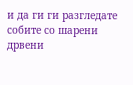и да ги ги разгледате собите со шарени дрвени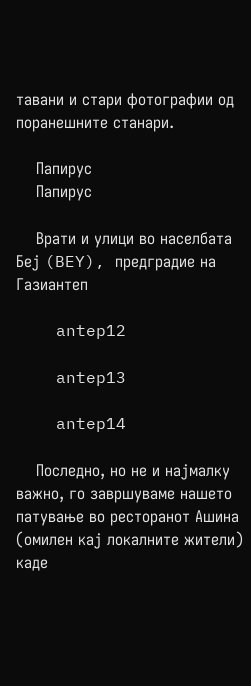тавани и стари фотографии од поранешните станари.

    Папирус
    Папирус

    Врати и улици во населбата Беј (BEY), предградие на Газиантеп

    antep12

    antep13

    antep14

    Последно, но не и најмалку важно, го завршуваме нашето патување во ресторанот Ашина (омилен кај локалните жители) каде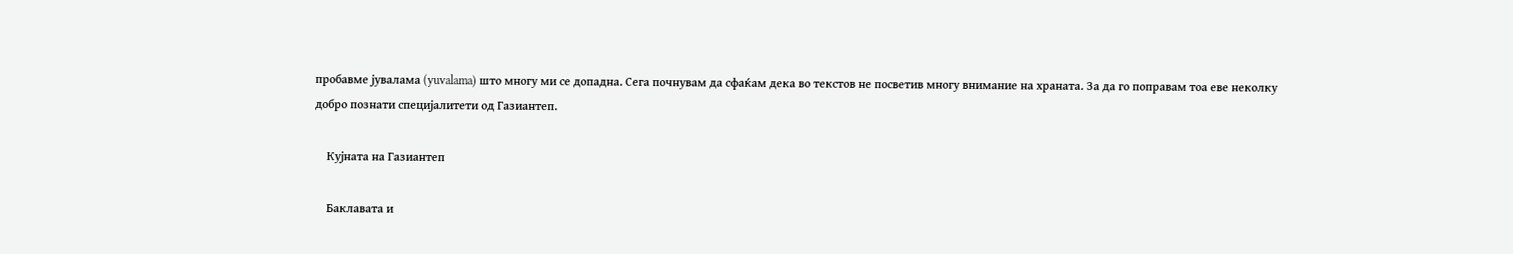пробавме јувалама (yuvalama) што многу ми се допадна. Сега почнувам да сфаќам дека во текстов не посветив многу внимание на храната. За да го поправам тоа еве неколку добро познати специјалитети од Газиантеп.

    Кујната на Газиантеп

    Баклавата и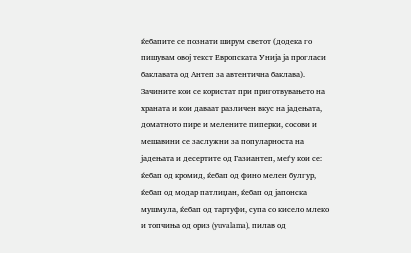ќебапите се познати ширум светот (додека го пишувам овој текст Европската Унија ја прогласи баклавата од Антеп за автентична баклава). Зачините кои се користат при приготвувањето на храната и кои даваат различен вкус на јадењата, доматното пире и мелените пиперки, сосови и мешавини се заслужни за популарноста на јадењата и десертите од Газиантеп, меѓу кои се: ќебап од кромид, ќебап од фино мелен булгур, ќебап од модар патлиџан, ќебап од јапонска мушмула, ќебап од тартуфи, супа со кисело млеко и топчиња од ориз (yuvalama), пилав од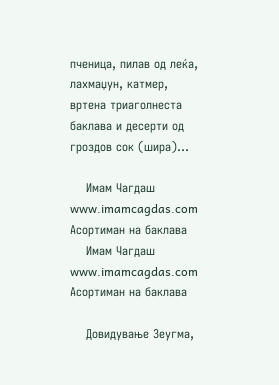пченица, пилав од леќа, лахмаџун, катмер, вртена триаголнеста баклава и десерти од гроздов сок (шира)…

    Имам Чагдаш    www.imamcagdas.com   Асортиман на баклава
    Имам Чагдаш www.imamcagdas.com Асортиман на баклава

    Довидување Зеугма,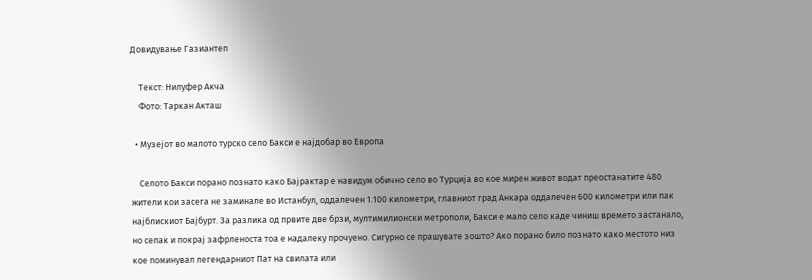Довидување Газиантеп

    Текст: Нилуфер Акча
    Фото: Таркан Акташ

  • Музејот во малото турско село Бакси е најдобар во Европа

    Селото Бакси порано познато како Бајрактар е навидум обично село во Турција во кое мирен живот водат преостанатите 480 жители кои засега не заминале во Истанбул, оддалечен 1.100 километри, главниот град Анкара оддалечен 600 километри или пак најблискиот Бајбурт. За разлика од првите две брзи, мултимилионски метрополи, Бакси е мало село каде чиниш времето застанало, но сепак и покрај зафрленоста тоа е надалеку прочуено. Сигурно се прашувате зошто? Ако порано било познато како местото низ кое поминувал легендарниот Пат на свилата или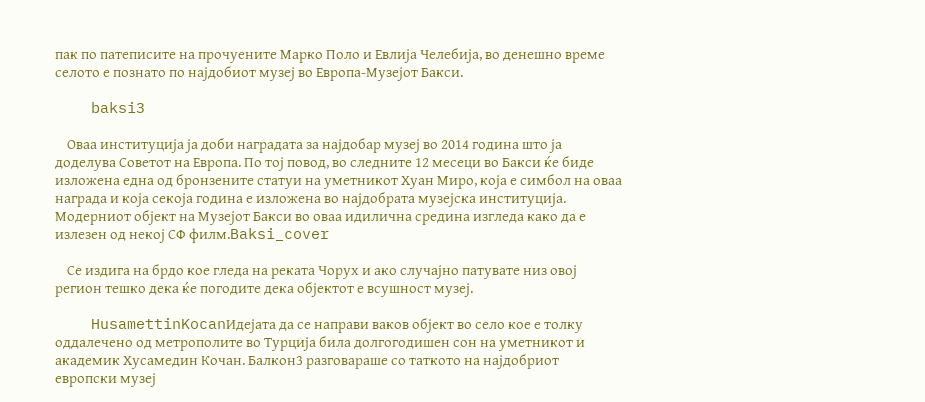пак по патеписите на прочуените Марко Поло и Евлија Челебија, во денешно време селото е познато по најдобиот музеј во Европа-Музејот Бакси.

    baksi3

    Оваа институција ја доби наградата за најдобар музеј во 2014 година што ја доделува Советот на Европа. По тој повод, во следните 12 месеци во Бакси ќе биде изложена една од бронзените статуи на уметникот Хуан Миро, која е симбол на оваа награда и која секоја година е изложена во најдобрата музејска институција. Модерниот објект на Музејот Бакси во оваа идилична средина изгледа како да е излезен од некој СФ филм.Baksi_cover

    Се издига на брдо кое гледа на реката Чорух и ако случајно патувате низ овој регион тешко дека ќе погодите дека објектот е всушност музеј.

    HusamettinKocanИдејата да се направи ваков објект во село кое е толку оддалечено од метрополите во Турција била долгогодишен сон на уметникот и академик Хусамедин Кочан. Балкон3 разговараше со таткото на најдобриот европски музеј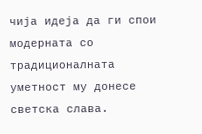чија идеја да ги спои модерната со традиционалната уметност му донесе светска слава.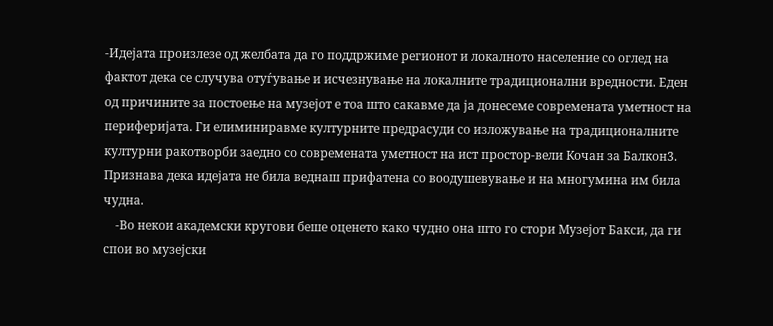-Идејата произлезе од желбата да го поддржиме регионот и локалното население со оглед на фактот дека се случува отуѓување и исчезнување на локалните традиционални вредности. Еден од причините за постоење на музејот е тоа што сакавме да ја донесеме современата уметност на периферијата. Ги елиминиравме културните предрасуди со изложување на традиционалните културни ракотворби заедно со современата уметност на ист простор-вели Кочан за Балкон3. Признава дека идејата не била веднаш прифатена со воодушевување и на многумина им била чудна.
    -Во некои академски кругови беше оценето како чудно она што го стори Музејот Бакси, да ги спои во музејски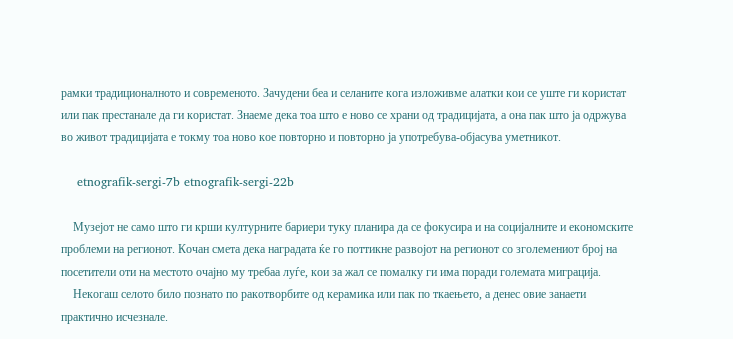рамки традиционалното и современото. Зачудени беа и селаните кога изложивме алатки кои се уште ги користат или пак престанале да ги користат. Знаеме дека тоа што е ново се храни од традицијата, а она пак што ја одржува во живот традицијата е токму тоа ново кое повторно и повторно ја употребува-објасува уметникот.

    etnografik-sergi-7b etnografik-sergi-22b

    Музејот не само што ги крши културните бариери туку планира да се фокусира и на социјалните и економските проблеми на регионот. Кочан смета дека наградата ќе го поттикне развојот на регионот со зголемениот број на посетители оти на местото очајно му требаа луѓе, кои за жал се помалку ги има поради големата миграција.
    Некогаш селото било познато по ракотворбите од керамика или пак по ткаењето, а денес овие занаети практично исчезнале.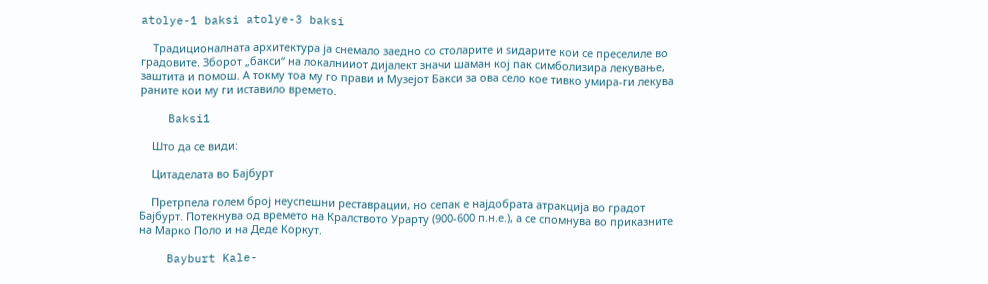atolye-1 baksi atolye-3 baksi

    Традиционалната архитектура ја снемало заедно со столарите и ѕидарите кои се преселиле во градовите. Зборот „бакси“ на локалнииот дијалект значи шаман кој пак симболизира лекување, заштита и помош. А токму тоа му го прави и Музејот Бакси за ова село кое тивко умира-ги лекува раните кои му ги иставило времето.

    Baksi1

    Што да се види:

    Цитаделата во Бајбурт

    Претрпела голем број неуспешни реставрации, но сепак е најдобрата атракција во градот Бајбурт. Потекнува од времето на Кралството Урарту (900-600 п.н.е.), а се спомнува во приказните на Марко Поло и на Деде Коркут.

    Bayburt Kale-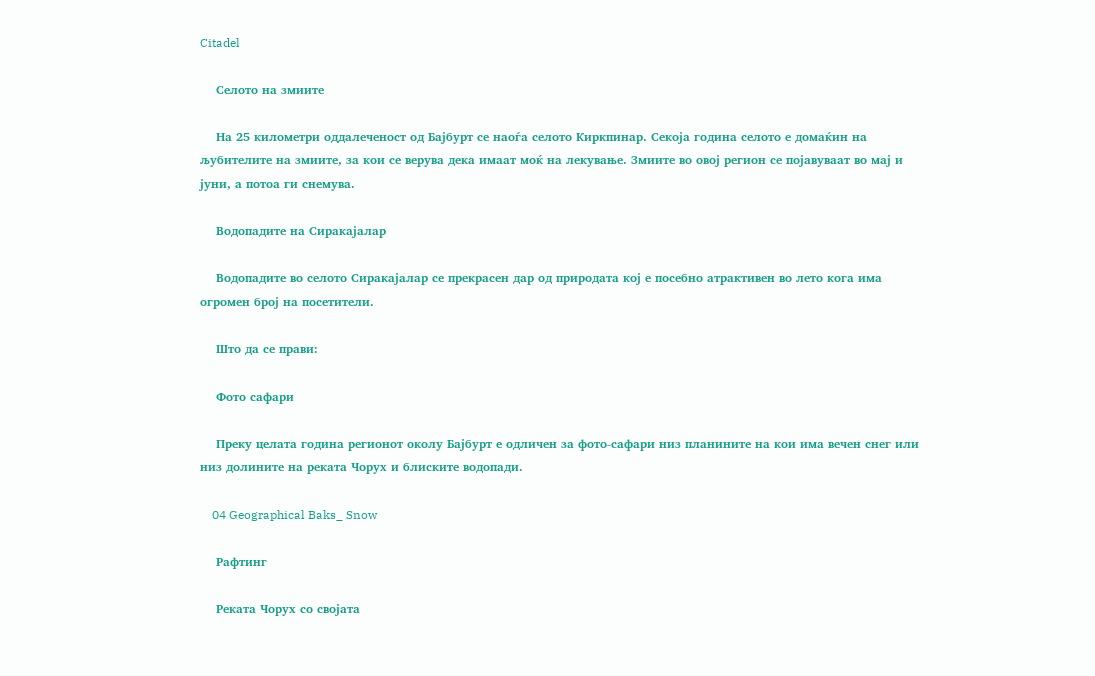Citadel

    Селото на змиите

    На 25 километри оддалеченост од Бајбурт се наоѓа селото Киркпинар. Секоја година селото е домаќин на љубителите на змиите, за кои се верува дека имаат моќ на лекување. Змиите во овој регион се појавуваат во мај и јуни, а потоа ги снемува.

    Водопадите на Сиракајалар

    Водопадите во селото Сиракајалар се прекрасен дар од природата кој е посебно атрактивен во лето кога има огромен број на посетители.

    Што да се прави:

    Фото сафари

    Преку целата година регионот околу Бајбурт е одличен за фото-сафари низ планините на кои има вечен снег или низ долините на реката Чорух и блиските водопади.

    04 Geographical Baks_ Snow

    Рафтинг

    Реката Чорух со својата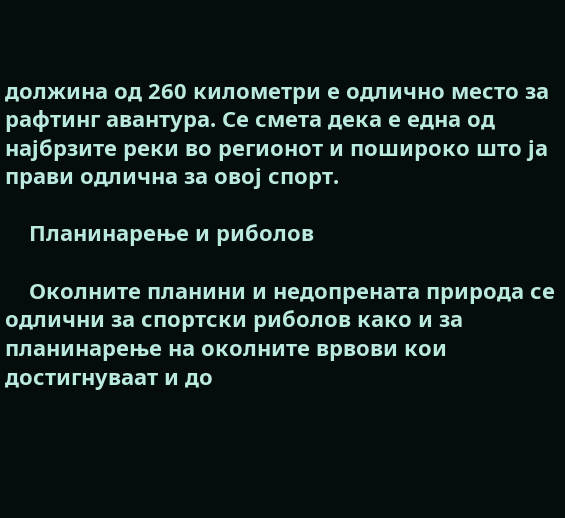должина од 260 километри е одлично место за рафтинг авантура. Се смета дека е една од најбрзите реки во регионот и пошироко што ја прави одлична за овој спорт.

    Планинарење и риболов

    Околните планини и недопрената природа се одлични за спортски риболов како и за планинарење на околните врвови кои достигнуваат и до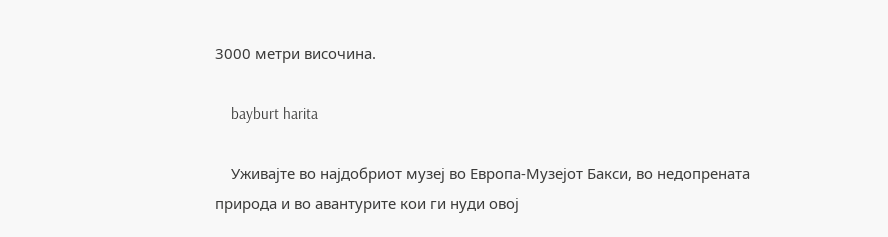3000 метри височина.

    bayburt harita

    Уживајте во најдобриот музеј во Европа-Музејот Бакси, во недопрената природа и во авантурите кои ги нуди овој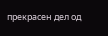прекрасен дел од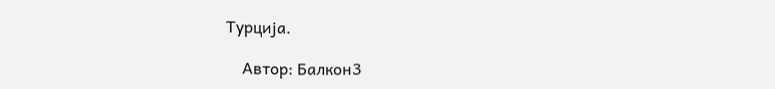Турција.

    Автор: Балкон3